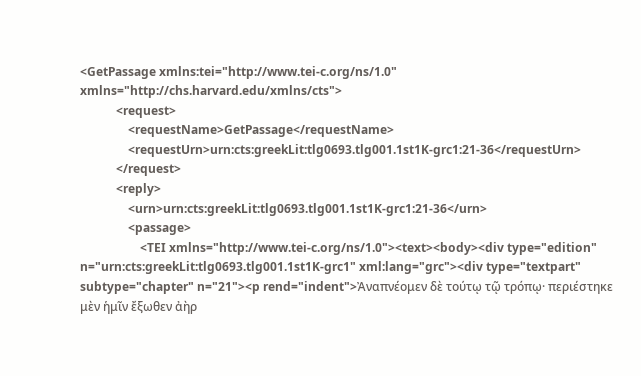<GetPassage xmlns:tei="http://www.tei-c.org/ns/1.0" xmlns="http://chs.harvard.edu/xmlns/cts">
            <request>
                <requestName>GetPassage</requestName>
                <requestUrn>urn:cts:greekLit:tlg0693.tlg001.1st1K-grc1:21-36</requestUrn>
            </request>
            <reply>
                <urn>urn:cts:greekLit:tlg0693.tlg001.1st1K-grc1:21-36</urn>
                <passage>
                    <TEI xmlns="http://www.tei-c.org/ns/1.0"><text><body><div type="edition" n="urn:cts:greekLit:tlg0693.tlg001.1st1K-grc1" xml:lang="grc"><div type="textpart" subtype="chapter" n="21"><p rend="indent">Ἀναπνέομεν δὲ τούτῳ τῷ τρόπῳ· περιέστηκε μὲν ἡμῖν ἔξωθεν ἀὴρ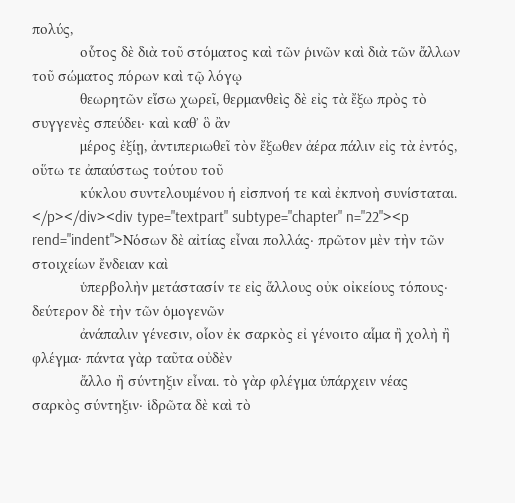πολύς,
            οὗτος δὲ διὰ τοῦ στόματος καὶ τῶν ῥινῶν καὶ διὰ τῶν ἄλλων τοῦ σώματος πόρων καὶ τῷ λόγῳ
            θεωρητῶν εἴσω χωρεῖ, θερμανθεὶς δὲ εἰς τὰ ἔξω πρὸς τὸ συγγενὲς σπεύδει· καὶ καθ᾽ ὃ ἂν
            μέρος ἐξίῃ, ἀντιπεριωθεῖ τὸν ἔξωθεν ἀέρα πάλιν εἰς τὰ ἐντός, οὕτω τε ἀπαύστως τούτου τοῦ
            κύκλου συντελουμένου ἡ εἰσπνοή τε καὶ ἐκπνοὴ συνίσταται. </p></div><div type="textpart" subtype="chapter" n="22"><p rend="indent">Νόσων δὲ αἰτίας εἶναι πολλάς· πρῶτον μὲν τὴν τῶν στοιχείων ἔνδειαν καὶ
            ὑπερβολὴν μετάστασίν τε εἰς ἄλλους οὐκ οἰκείους τόπους· δεύτερον δὲ τὴν τῶν ὁμογενῶν
            ἀνάπαλιν γένεσιν, οἷον ἐκ σαρκὸς εἰ γένοιτο αἷμα ἢ χολὴ ἢ φλέγμα· πάντα γὰρ ταῦτα οὐδὲν
            ἄλλο ἢ σύντηξιν εἶναι. τὸ γὰρ φλέγμα ὑπάρχειν νέας σαρκὸς σύντηξιν· ἱδρῶτα δὲ καὶ τὸ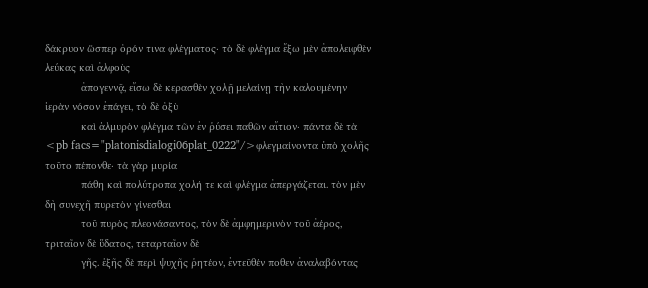δάκρυον ὥσπερ ὀρόν τινα φλέγματος· τὸ δὲ φλέγμα ἔξω μὲν ἀπολειφθὲν λεύκας καὶ ἀλφοὺς
            ἀπογεννᾷ, εἴσω δὲ κερασθὲν χολῇ μελαίνῃ τὴν καλουμένην ἱερὰν νόσον ἐπάγει, τὸ δὲ ὀξὺ
            καὶ ἁλμυρὸν φλέγμα τῶν ἐν ῥύσει παθῶν αἴτιον· πάντα δὲ τὰ <pb facs="platonisdialogi06plat_0222"/>φλεγμαίνοντα ὑπὸ χολῆς τοῦτο πέπονθε· τὰ γὰρ μυρία
            πάθη καὶ πολύτροπα χολή τε καὶ φλέγμα ἀπεργάζεται. τὸν μὲν δὴ συνεχῆ πυρετὸν γίνεσθαι
            τοῦ πυρὸς πλεονάσαντος, τὸν δὲ ἀμφημερινὸν τοῦ ἀέρος, τριταῖον δὲ ὕδατος, τεταρταῖον δὲ
            γῆς. ἑξῆς δὲ περὶ ψυχῆς ῥητέον, ἐντεῦθέν ποθεν ἀναλαβόντας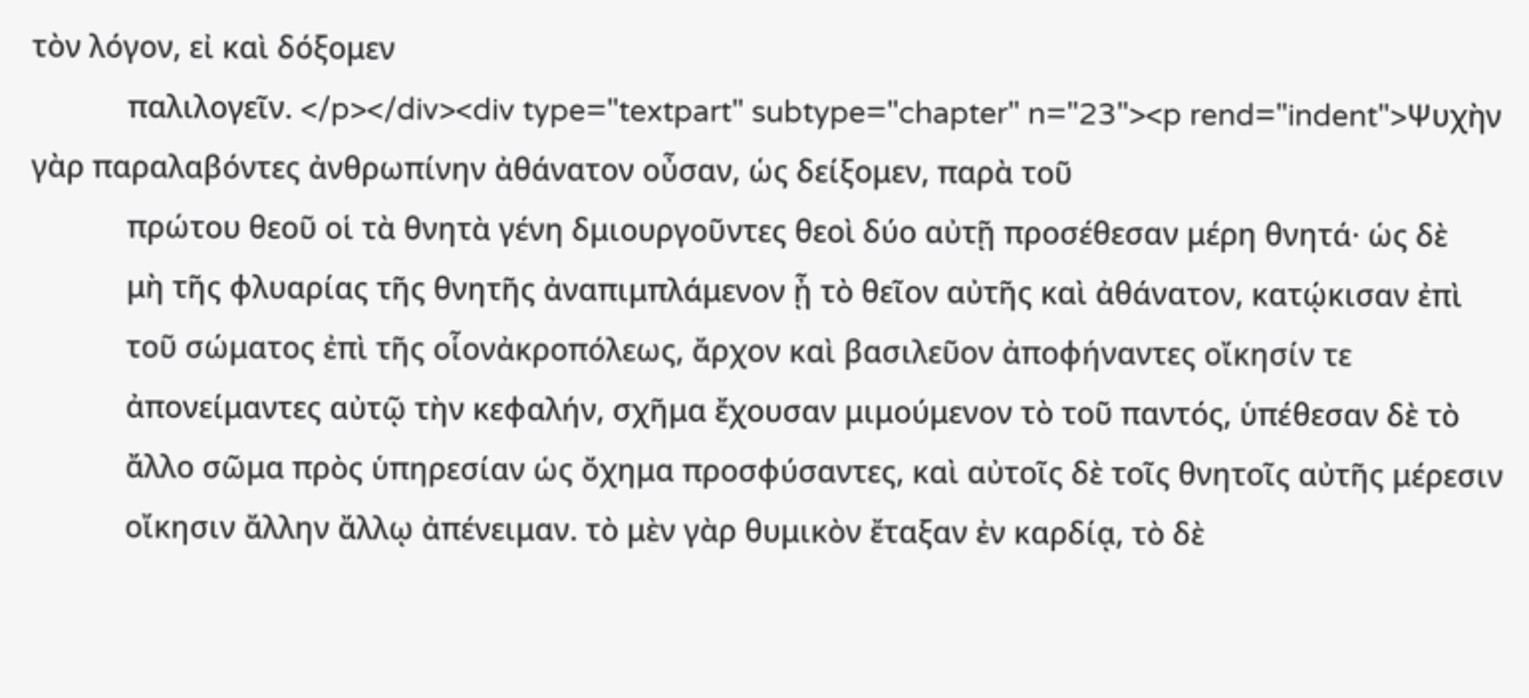τὸν λόγον, εἰ καὶ δόξομεν
            παλιλογεῖν. </p></div><div type="textpart" subtype="chapter" n="23"><p rend="indent">Ψυχὴν γὰρ παραλαβόντες ἀνθρωπίνην ἀθάνατον οὖσαν, ὡς δείξομεν, παρὰ τοῦ
            πρώτου θεοῦ οἱ τὰ θνητὰ γένη δμιουργοῦντες θεοὶ δύο αὐτῇ προσέθεσαν μέρη θνητά· ὡς δὲ
            μὴ τῆς φλυαρίας τῆς θνητῆς ἀναπιμπλάμενον ᾖ τὸ θεῖον αὐτῆς καὶ ἀθάνατον, κατῴκισαν ἐπὶ
            τοῦ σώματος ἐπὶ τῆς οἷονἀκροπόλεως, ἄρχον καὶ βασιλεῦον ἀποφήναντες οἴκησίν τε
            ἀπονείμαντες αὐτῷ τὴν κεφαλήν, σχῆμα ἔχουσαν μιμούμενον τὸ τοῦ παντός, ὑπέθεσαν δὲ τὸ
            ἄλλο σῶμα πρὸς ὑπηρεσίαν ὡς ὄχημα προσφύσαντες, καὶ αὐτοῖς δὲ τοῖς θνητοῖς αὐτῆς μέρεσιν
            οἴκησιν ἄλλην ἄλλῳ ἀπένειμαν. τὸ μὲν γὰρ θυμικὸν ἔταξαν ἐν καρδίᾳ, τὸ δὲ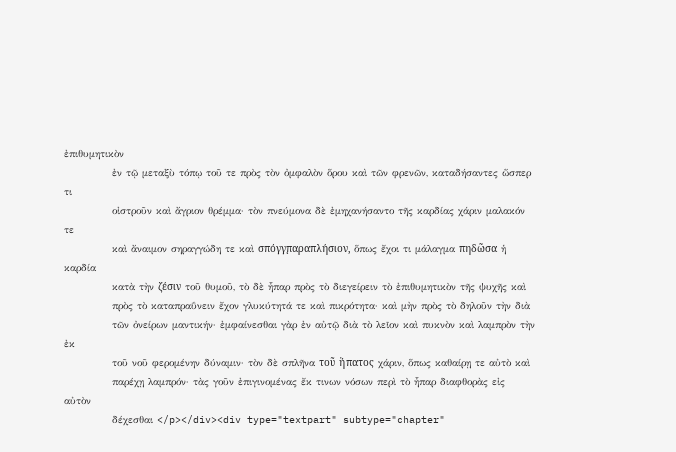ἐπιθυμητικὸν
            ἐν τῷ μεταξὺ τόπῳ τοῦ τε πρὸς τὸν ὀμφαλὸν ὅρου καὶ τῶν φρενῶν, καταδήσαντες ὥσπερ τι
            οἰστροῦν καὶ ἄγριον θρέμμα· τὸν πνεύμονα δὲ ἐμηχανήσαντο τῆς καρδίας χάριν μαλακόν τε
            καὶ ἄναιμον σηραγγώδη τε καὶ σπόγγͅπαραπλήσιον, ὅπως ἔχοι τι μάλαγμα πηδῶσα ἡ καρδία
            κατὰ τὴν ζέσιν τοῦ θυμοῦ, τὸ δὲ ἧπαρ πρὸς τὸ διεγείρειν τὸ ἐπιθυμητικὸν τῆς ψυχῆς καὶ
            πρὸς τὸ καταπραΰνειν ἔχον γλυκύτητά τε καὶ πικρότητα· καὶ μὴν πρὸς τὸ δηλοῦν τὴν διὰ
            τῶν ὀνείρων μαντικήν· ἐμφαίνεσθαι γὰρ ἐν αὐτῷ διὰ τὸ λεῖον καὶ πυκνὸν καὶ λαμπρὸν τὴν ἐκ
            τοῦ νοῦ φερομένην δύναμιν· τὸν δὲ σπλῆνα τοῦ ἥπατος χάριν, ὅπως καθαίρῃ τε αὐτὸ καὶ
            παρέχῃ λαμπρόν· τὰς γοῦν ἐπιγινομένας ἔκ τινων νόσων περὶ τὸ ἧπαρ διαφθορὰς εἰς αὐτὸν
            δέχεσθαι </p></div><div type="textpart" subtype="chapter"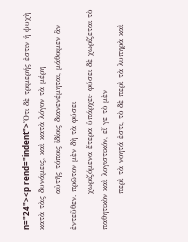n="24"><p rend="indent">Ὅτι δὲ τριμερής ἐστιν ἡ ψυχὴ κατὰ τὰς δυνάμεις, καὶ κατὰ λόγον τὰ μέρη
            αὐτῆς τόποις ἰδίοις διανενέμηται, μάθοιμεν ἂν ἐντεῦθεν. πρῶτον μὲν δὴ τὰ φύσει
            χωριζόμενα ἕτερα ὑπάρχει· φύσει δὲ χωρίζεται τὸ παθητικὸν καὶ λογιστικόν, εἴ γε τὸ μὲν
            περὶ τὰ νοητά ἐστι, τὸ δὲ περὶ τὰ λυπηρὰ καὶ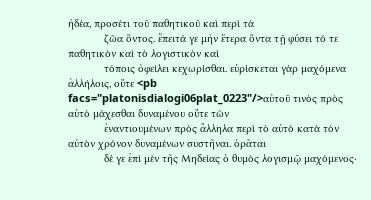ἡδέα, προσέτι τοῦ παθητικοῦ καὶ περὶ τὰ
            ζῶα ὄντος. ἔπειτά γε μὴν ἕτερα ὄντα τῇ φύσει τό τε παθητικὸν καὶ τὸ λογιστικὸν καὶ
            τόποις ὀφείλει κεχωρίσθαι. εὑρίσκεται γὰρ μαχόμενα ἀλλήλοις, οὔτε <pb facs="platonisdialogi06plat_0223"/>αὐτοῦ τινὸς πρὸς αὑτὸ μάχεσθαι δυναμένου οὔτε τῶν
            ἐναντιουμένων πρὸς ἄλληλα περὶ τὸ αὐτὸ κατὰ τὸν αὐτὸν χρόνον δυναμένων συστῆναι. ὁρᾶται
            δέ γε ἐπὶ μὲν τῆς Μηδείας ὁ θυμὸς λογισμῷ μαχόμενος·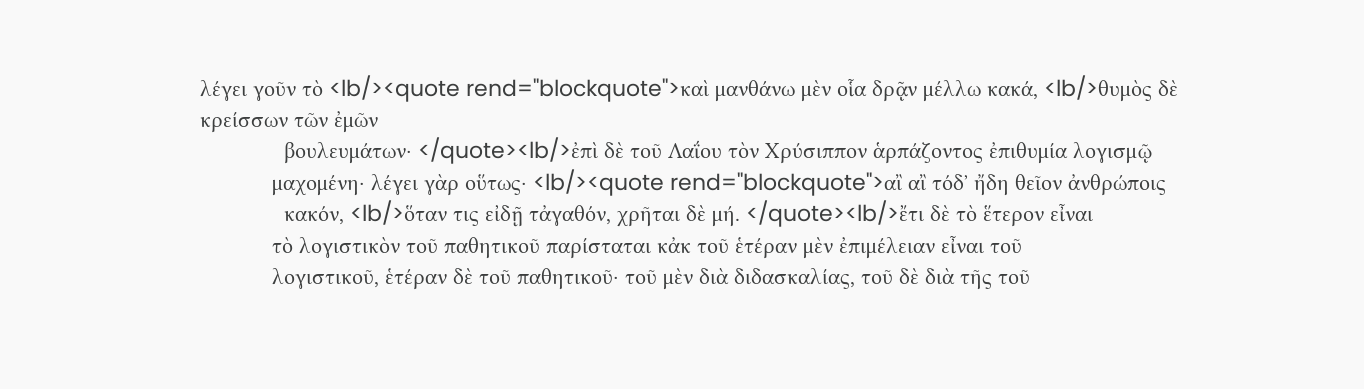λέγει γοῦν τὸ <lb/><quote rend="blockquote">καὶ μανθάνω μὲν οἷα δρᾷν μέλλω κακά, <lb/>θυμὸς δὲ κρείσσων τῶν ἐμῶν
              βουλευμάτων· </quote><lb/>ἐπὶ δὲ τοῦ Λαΐου τὸν Χρύσιππον ἁρπάζοντος ἐπιθυμία λογισμῷ
            μαχομένη· λέγει γὰρ οὕτως· <lb/><quote rend="blockquote">αἲ αἲ τόδ᾽ ἤδη θεῖον ἀνθρώποις
              κακόν, <lb/>ὅταν τις εἰδῇ τἀγαθόν, χρῆται δὲ μή. </quote><lb/>ἔτι δὲ τὸ ἕτερον εἶναι
            τὸ λογιστικὸν τοῦ παθητικοῦ παρίσταται κἀκ τοῦ ἑτέραν μὲν ἐπιμέλειαν εἶναι τοῦ
            λογιστικοῦ, ἑτέραν δὲ τοῦ παθητικοῦ· τοῦ μὲν διὰ διδασκαλίας, τοῦ δὲ διὰ τῆς τοῦ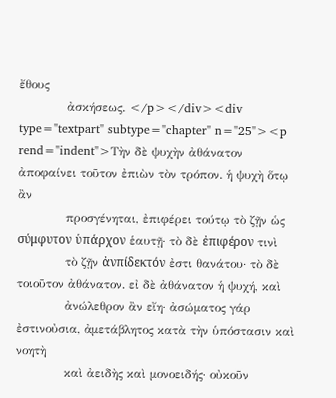ἔθους
            ἀσκήσεως. </p></div><div type="textpart" subtype="chapter" n="25"><p rend="indent">Τὴν δὲ ψυχὴν ἀθάνατον ἀποφαίνει τοῦτον ἐπιὼν τὸν τρόπον. ἡ ψυχὴ ὅτῳ ἂν
            προσγένηται, ἐπιφέρει τούτῳ τὸ ζῇν ὡς σύμφυτον ὑπάρχον ἑαυτῇ· τὸ δὲ ἐπιφέρον τινὶ
            τὸ ζῇν ἀνπίδεκτόν ἐστι θανάτου· τὸ δὲ τοιοῦτον ἀθάνατον. εἰ δὲ ἀθάνατον ἡ ψυχή, καὶ
            ἀνώλεθρον ἂν εἴη· ἀσώματος γάρ ἐστινοὐσια, ἀμετάβλητος κατὰ τὴν ὑπόστασιν καὶ νοητὴ
            καὶ ἀειδὴς καὶ μονοειδής· οὐκοῦν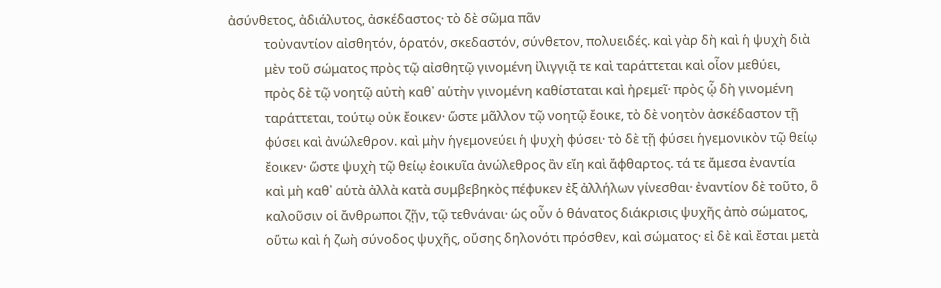ἀσύνθετος, ἀδιάλυτος, ἀσκέδαστος· τὸ δὲ σῶμα πᾶν
            τοὐναντίον αἰσθητόν, ὁρατόν, σκεδαστόν, σύνθετον, πολυειδές. καὶ γὰρ δὴ καὶ ἡ ψυχὴ διὰ
            μὲν τοῦ σώματος πρὸς τῷ αἰσθητῷ γινομένη ἰλιγγιᾷ τε καὶ ταράττεται καὶ οἷον μεθύει,
            πρὸς δὲ τῷ νοητῷ αὐτὴ καθ᾽ αὑτὴν γινομένη καθίσταται καὶ ἠρεμεῖ· πρὸς ᾧ δὴ γινομένη
            ταράττεται, τούτῳ οὐκ ἔοικεν· ὥστε μᾶλλον τῷ νοητῷ ἔοικε, τὸ δὲ νοητὸν ἀσκέδαστον τῇ
            φύσει καὶ ἀνώλεθρον. καὶ μὴν ἡγεμονεύει ἡ ψυχὴ φύσει· τὸ δὲ τῇ φύσει ἡγεμονικὸν τῷ θείῳ
            ἔοικεν· ὥστε ψυχὴ τῷ θείῳ ἐοικυῖα ἀνώλεθρος ἂν εἴη καὶ ἄφθαρτος. τά τε ἄμεσα ἐναντία
            καὶ μὴ καθ᾽ αὑτὰ ἀλλὰ κατὰ συμβεβηκὸς πέφυκεν ἐξ ἀλλήλων γίνεσθαι· ἐναντίον δὲ τοῦτο, ὃ
            καλοῦσιν οἱ ἄνθρωποι ζῇν, τῷ τεθνάναι· ὡς οὖν ὁ θάνατος διάκρισις ψυχῆς ἀπὸ σώματος,
            οὕτω καὶ ἡ ζωὴ σύνοδος ψυχῆς, οὔσης δηλονότι πρόσθεν, καὶ σώματος· εἰ δὲ καὶ ἔσται μετὰ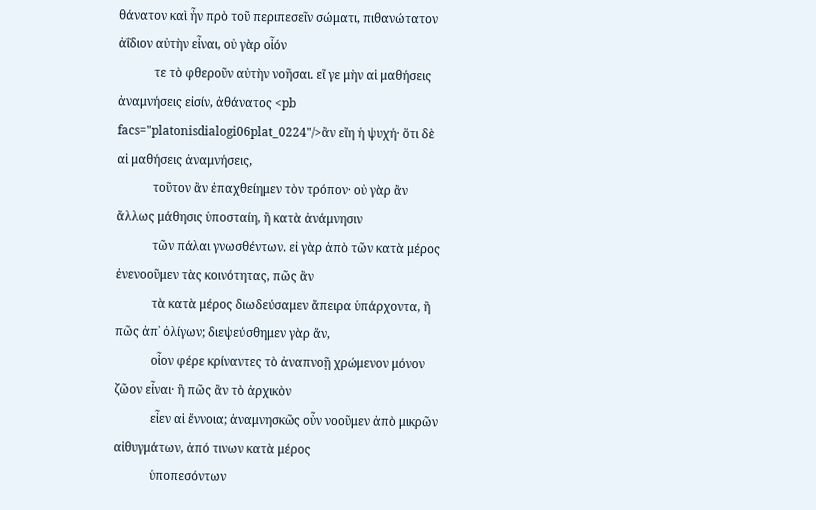θάνατον καὶ ἦν πρὸ τοῦ περιπεσεῖν σώματι, πιθανώτατον ἀΐδιον αὐτὴν εἶναι, οὐ γὰρ οἷόν
            τε τὸ φθεροῦν αὐτὴν νοῆσαι. εἴ γε μὴν αἱ μαθήσεις ἀναμνήσεις εἰσίν, ἀθάνατος <pb facs="platonisdialogi06plat_0224"/>ἂν εἴη ἡ ψυχή· ὅτι δὲ αἱ μαθήσεις ἀναμνήσεις,
            τοῦτον ἂν ἐπαχθείημεν τὸν τρόπον· οὐ γὰρ ἂν ἄλλως μάθησις ὑποσταίη, ἢ κατὰ ἀνάμνησιν
            τῶν πάλαι γνωσθέντων. εἰ γὰρ ἀπὸ τῶν κατὰ μέρος ἐνενοοῦμεν τὰς κοινότητας, πῶς ἂν
            τὰ κατὰ μέρος διωδεύσαμεν ἄπειρα ὑπάρχοντα, ἢ πῶς ἀπ᾽ ὀλίγων; διεψεύσθημεν γὰρ ἄν,
            οἷον φέρε κρίναντες τὸ ἀναπνοῇ χρώμενον μόνον ζῶον εἶναι· ἢ πῶς ἂν τὸ ἀρχικὸν
            εἶεν αἱ ἔννοια; ἀναμνησκῶς οὖν νοοῦμεν ἀπὸ μικρῶν αἰθυγμάτων, ἀπό τινων κατὰ μέρος
            ὑποπεσόντων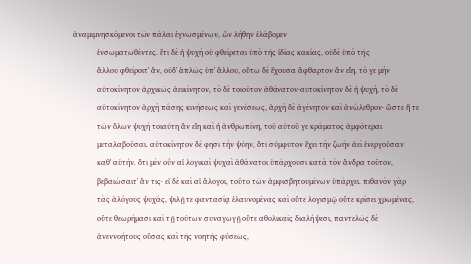ἀναμιμνησκόμενοι τῶν πάλαι ἐγνωσμένων, ὧν λήθην ἐλάβομεν
            ἐνσωματωθέντες. ἔτι δὲ ἡ ψυχὴ οὐ φθείρεται ὑπὸ τῆς ἰδίας κακίας, οὐδὲ ὑπὸ τῆς
            ἄλλου φθείροιτ᾽ ἄν, οὐδ᾽ ἁπλῶς ὑπ᾽ ἄλλου, οὕτω δὲ ἔχουσα ἄφθαρτον ἂν εἴη. τό γε μὴν
            αὐτοκίνητον ἀρχικῶς ἀεικίνητον, τὸ δὲ τοιοῦτον ἀθάνατον·αυτοκίνητον δὲ ἡ ψυχή, τὸ δὲ
            αὐτοκίνητον ἀρχὴ πάσης κινήσεως καὶ γενέσεως, ἀρχὴ δὲ ἀγένητον καὶ ἀνώλεθρον· ὥστε ἥ τε
            τῶν ὅλων ψυχὴ τοιαύτη ἂν εἴη καὶ ἡ ἀνθρωπίνη, τοῦ αὐτοῦ γε κράματος ἀμφότεραι
            μεταλαβοῦσαι. αὐτοκίνητον δέ φησι τὴν ψύην, ὅτι σύμφυτον ἔχει τὴν ζωὴν ἀεὶ ἐνεργοῦσαν
            καθ᾽ αὑτήν. ὅτι μὲν οὖν αἱ λογικαὶ ψυχαὶ ἀθάνατοι ὑπάρχουσι κατὰ τὸν ἄνδρα τοῦτον,
            βεβαιώσαιτ᾽ ἄν τις· εἰ δὲ καὶ αἱ ἄλογοι, τοῦτο τῶν ἀμφισβητουμένων ὑπάρχει. πιθανὸν γὰρ
            τὰς ἀλόγους ψυχάς, ψιλῇ τε φαντασίᾳ ἐλαυνομένας καὶ οὔτε λογισμῷ οὔτε κρίσει χρωμένας,
            οὔτε θεωρήμασι καὶ τῇ τούτων συναγωγῇ οὔτε αθολικαῖς διαλήψεσι, παντελῶς δὲ
            ἀνεννοήτους οὔσας καὶ τῆς νοητῆς φύσεως,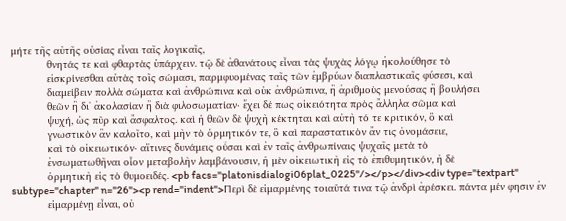μήτε τῆς αὐτῆς οὐσίας εἶναι ταῖς λογικαῖς,
            θνητάς τε καὶ φθαρτὰς ὑπάρχειν. τῷ δὲ ἀθανάτους εἶναι τὰς ψυχὰς λόγῳ ἠκολούθησε τὸ
            εἰσκρίνεσθαι αὐτὰς τοῖς σώμασι, παρμφυομένας ταῖς τῶν ἐμβρύων διαπλαστικαῖς φύσεσι, καὶ
            διαμείβειν πολλὰ σώματα καὶ ἀνθρώπινα καὶ οὐκ ἀνθρώπινα, ἢ ἀριθμοὺς μενούσας ἢ βουλήσει
            θεῶν ἢ δι᾽ ἀκολασίαν ἢ διὰ φιλοσωματίαν· ἔχει δέ πως οἰκειότητα πρὸς ἄλληλα σῶμα καὶ
            ψυχή, ὡς πῦρ καὶ ἄσφαλτος. καὶ ἡ θεῶν δὲ ψυχὴ κέκτηται καὶ αὐτὴ τό τε κριτικόν, ὃ καὶ
            γνωστικὸν ἂν καλοῖτο, καὶ μὴν τὸ ὁρμητικόν τε, ὃ καὶ παραστατικὸν ἄν τις ὀνομάσειε,
            καὶ τὸ οἰκειωτικόν· αἵτινες δυνάμεις οὖσαι καὶ ἐν ταῖς ἀνθρωπίναις ψυχαῖς μετὰ τὸ
            ἐνσωματωθῆναι οἷον μεταβολὴν λαμβάνουσιν, ἡ μὲν οἰκειωτικὴ εἰς τὸ ἐπιθυμητικόν, ἡ δὲ
            ὁρμητικὴ εἰς τὸ θυμοειδές. <pb facs="platonisdialogi06plat_0225"/></p></div><div type="textpart" subtype="chapter" n="26"><p rend="indent">Περὶ δὲ εἱμαρμένης τοιαῦτά τινα τῷ ἀνδρὶ ἀρέσκει. πάντα μέν φησιν ἐν
            εἱμαρμένῃ εἶναι, οὐ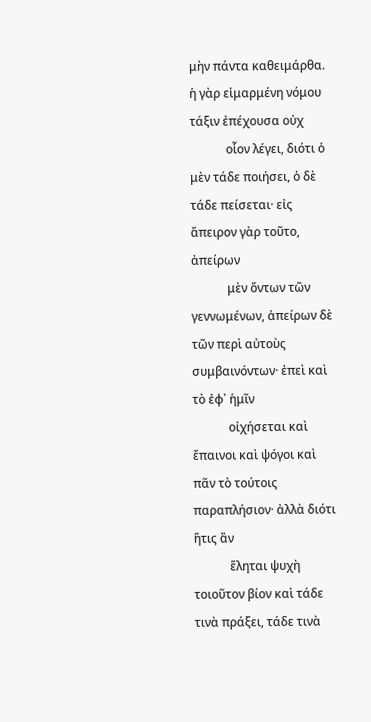μὴν πάντα καθειμάρθα. ἡ γὰρ εἱμαρμένη νόμου τάξιν ἐπέχουσα οὐχ
            οἷον λέγει, διότι ὁ μὲν τάδε ποιήσει, ὁ δὲ τάδε πείσεται· εἰς ἄπειρον γὰρ τοῦτο, ἀπείρων
            μὲν ὄντων τῶν γεννωμένων, ἀπείρων δὲ τῶν περὶ αὐτοὺς συμβαινόντων· ἐπεὶ καὶ τὸ ἐφ᾽ ἡμῖν
            οἰχήσεται καὶ ἔπαινοι καὶ ψόγοι καὶ πᾶν τὸ τούτοις παραπλήσιον· ἀλλὰ διότι ἥτις ἂν
            ἕληται ψυχὴ τοιοῦτον βίον καὶ τάδε τινὰ πράξει, τάδε τινὰ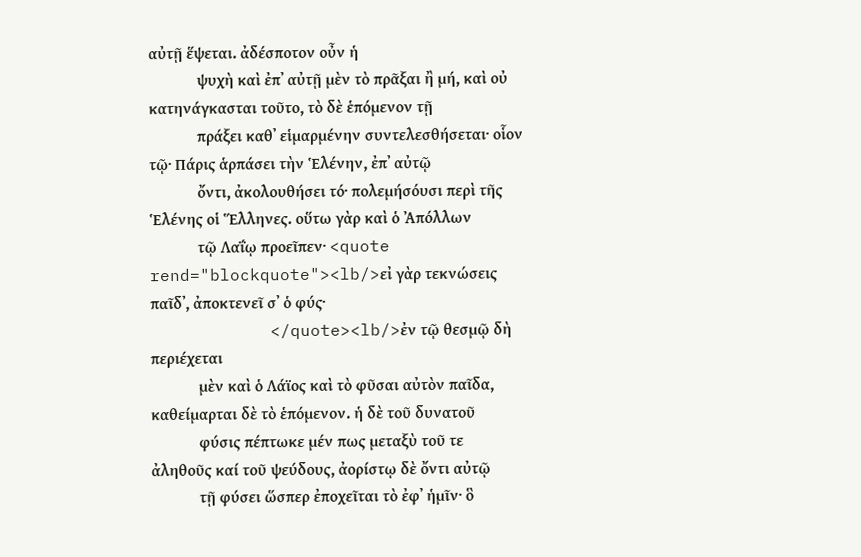αὐτῇ ἕψεται. ἀδέσποτον οὖν ἡ
            ψυχὴ καὶ ἐπ᾽ αὐτῇ μὲν τὸ πρᾶξαι ἢ μή, καὶ οὐ κατηνάγκασται τοῦτο, τὸ δὲ ἑπόμενον τῇ
            πράξει καθ᾽ εἱμαρμένην συντελεσθήσεται· οἷον τῷ· Πάρις ἁρπάσει τὴν Ἑλένην, ἐπ᾽ αὐτῷ
            ὄντι, ἀκολουθήσει τό· πολεμήσόυσι περὶ τῆς Ἑλένης οἱ Ἕλληνες. οὕτω γὰρ καὶ ὁ Ἀπόλλων
            τῷ Λαΐῳ προεῖπεν· <quote rend="blockquote"><lb/>εἰ γὰρ τεκνώσεις παῖδ᾽, ἀποκτενεῖ σ᾽ ὁ φύς·
            </quote><lb/>ἐν τῷ θεσμῷ δὴ περιέχεται
            μὲν καὶ ὁ Λάϊος καὶ τὸ φῦσαι αὐτὸν παῖδα, καθείμαρται δὲ τὸ ἑπόμενον. ἡ δὲ τοῦ δυνατοῦ
            φύσις πέπτωκε μέν πως μεταξὺ τοῦ τε ἀληθοῦς καί τοῦ ψεύδους, ἀορίστῳ δὲ ὄντι αὐτῷ
            τῇ φύσει ὥσπερ ἐποχεῖται τὸ ἐφ᾽ ἡμῖν· ὃ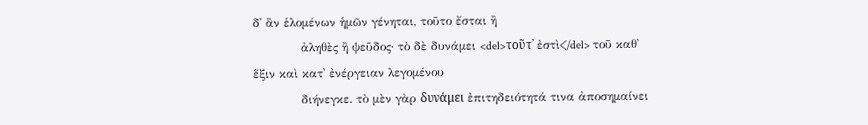δ᾽ ἂν ἑλομένων ἡμῶν γένηται, τοῦτο ἔσται ἢ
            ἀληθὲς ἢ ψεῦδος· τὸ δὲ δυνάμει <del>τοῦτ᾽ ἐστὶ</del> τοῦ καθ᾽ ἕξιν καὶ κατ᾽ ἐνέργειαν λεγομένου
            διήνεγκε. τὸ μὲν γὰρ δυνάμει ἐπιτηδειότητά τινα ἀποσημαίνει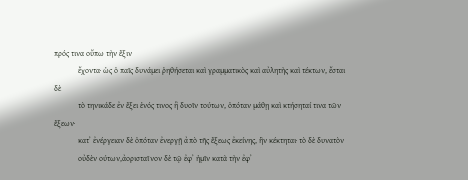πρός τινα οὔπω τὴν ἕξιν
            ἔχοντα· ὡς ὁ παῖς δυνάμει ῥηθήσεται καὶ γραμματικὸς καὶ αὐλητὴς καὶ τέκτων, ἔσται δὲ
            τὸ τηνικάδε ἐν ἕξει ἑνός τινος ἢ δυοῖν τούτων, ὁπόταν μάθῃ καὶ κτήσηταί τινα τῶν ἕξεων·
            κατ᾽ ἐνέργειαν δὲ ὁπόταν ἐνεργῇ ἀπὸ τῆς ἕξεως ἐκείνης, ἣν κέκτηται· τὸ δὲ δυνατὸν
            οὐδὲν ούτων,ἀορισταῖνον δὲ τῷ ἐφ᾽ ἡμῖν κατὰ τὴν ἐφ᾽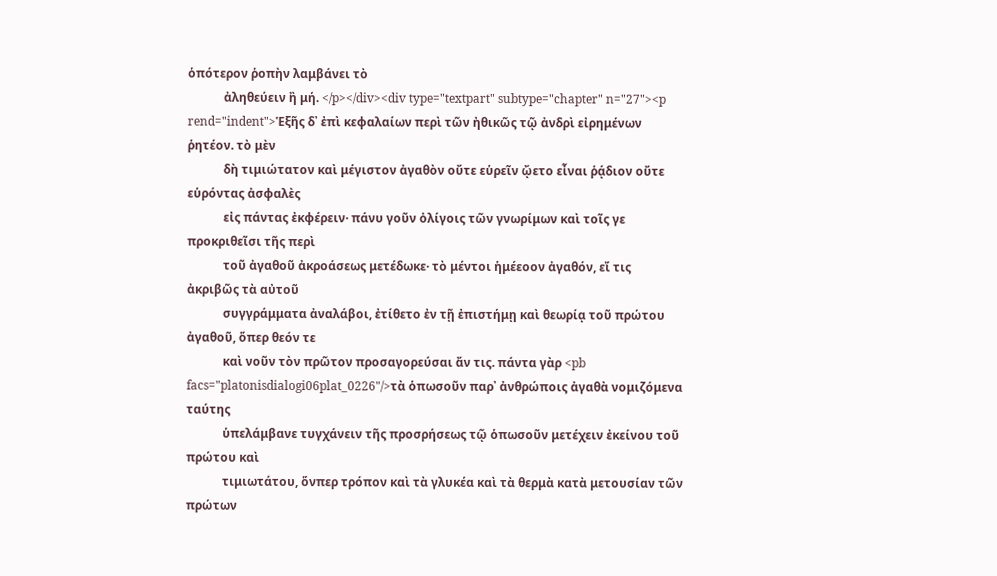ὁπότερον ῥοπὴν λαμβάνει τὸ
            ἀληθεύειν ἢ μή. </p></div><div type="textpart" subtype="chapter" n="27"><p rend="indent">Ἑξῆς δ᾽ ἐπὶ κεφαλαίων περὶ τῶν ἠθικῶς τῷ ἀνδρὶ εἰρημένων ῥητέον. τὸ μὲν
            δὴ τιμιώτατον καὶ μέγιστον ἀγαθὸν οὔτε εὑρεῖν ᾤετο εἶναι ῥᾴδιον οὔτε εὑρόντας ἀσφαλὲς
            εἰς πάντας ἐκφέρειν· πάνυ γοῦν ὀλίγοις τῶν γνωρίμων καὶ τοῖς γε προκριθεῖσι τῆς περὶ
            τοῦ ἀγαθοῦ ἀκροάσεως μετέδωκε· τὸ μέντοι ἡμέεοον ἀγαθόν, εἴ τις ἀκριβῶς τὰ αὐτοῦ
            συγγράμματα ἀναλάβοι, ἐτίθετο ἐν τῇ ἐπιστήμῃ καὶ θεωρίᾳ τοῦ πρώτου ἀγαθοῦ, ὅπερ θεόν τε
            καὶ νοῦν τὸν πρῶτον προσαγορεύσαι ἄν τις. πάντα γὰρ <pb facs="platonisdialogi06plat_0226"/>τὰ ὁπωσοῦν παρ᾽ ἀνθρώποις ἀγαθὰ νομιζόμενα ταύτης
            ὑπελάμβανε τυγχάνειν τῆς προσρήσεως τῷ ὁπωσοῦν μετέχειν ἐκείνου τοῦ πρώτου καὶ
            τιμιωτάτου, ὅνπερ τρόπον καὶ τὰ γλυκέα καὶ τὰ θερμὰ κατὰ μετουσίαν τῶν πρώτων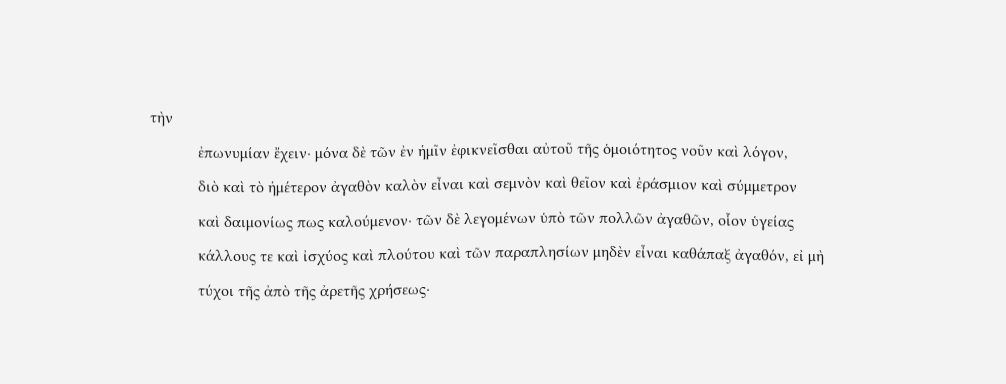τὴν
            ἐπωνυμίαν ἔχειν· μόνα δὲ τῶν ἐν ἡμῖν ἐφικνεῖσθαι αὐτοῦ τῆς ὁμοιότητος νοῦν καὶ λόγον,
            διὸ καὶ τὸ ἡμέτερον ἀγαθὸν καλὸν εἶναι καὶ σεμνὸν καὶ θεῖον καὶ ἐράσμιον καὶ σύμμετρον
            καὶ δαιμονίως πως καλούμενον· τῶν δὲ λεγομένων ὑπὸ τῶν πολλῶν ἀγαθῶν, οἷον ὑγείας
            κάλλους τε καὶ ἰσχύος καὶ πλούτου καὶ τῶν παραπλησίων μηδὲν εἶναι καθάπαξ ἀγαθόν, εἰ μὴ
            τύχοι τῆς ἀπὸ τῆς ἀρετῆς χρήσεως·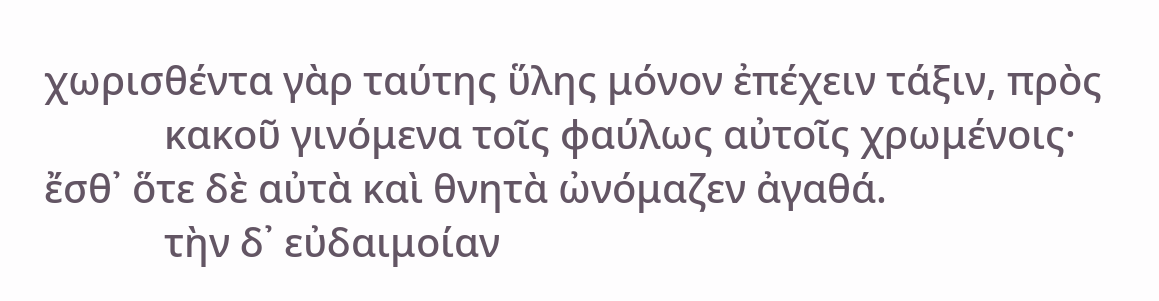χωρισθέντα γὰρ ταύτης ὕλης μόνον ἐπέχειν τάξιν, πρὸς
            κακοῦ γινόμενα τοῖς φαύλως αὐτοῖς χρωμένοις· ἔσθ᾽ ὅτε δὲ αὐτὰ καὶ θνητὰ ὠνόμαζεν ἀγαθά.
            τὴν δ᾽ εὐδαιμοίαν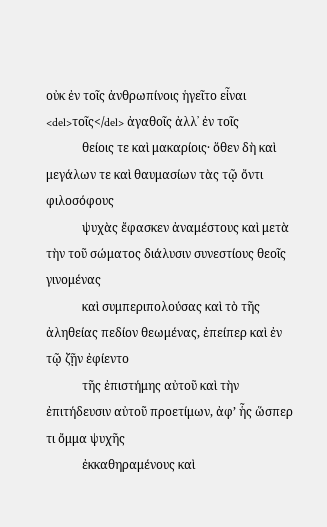οὐκ ἐν τοῖς ἀνθρωπίνοις ἡγεῖτο εἶναι <del>τοῖς</del> ἀγαθοῖς ἀλλ᾽ ἐν τοῖς
            θείοις τε καὶ μακαρίοις· ὅθεν δὴ καὶ μεγάλων τε καὶ θαυμασίων τὰς τῷ ὄντι φιλοσόφους
            ψυχὰς ἔφασκεν ἀναμέστους καὶ μετὰ τὴν τοῦ σώματος διάλυσιν συνεστίους θεοῖς γινομένας
            καὶ συμπεριπολούσας καὶ τὸ τῆς ἀληθείας πεδίον θεωμένας, ἐπείπερ καὶ ἐν τῷ ζῇν ἐφίεντο
            τῆς ἐπιστήμης αὐτοῦ καὶ τὴν ἐπιτήδευσιν αὐτοῦ προετίμων, ἀφ’ ἧς ὥσπερ τι ὄμμα ψυχῆς
            ἐκκαθηραμένους καὶ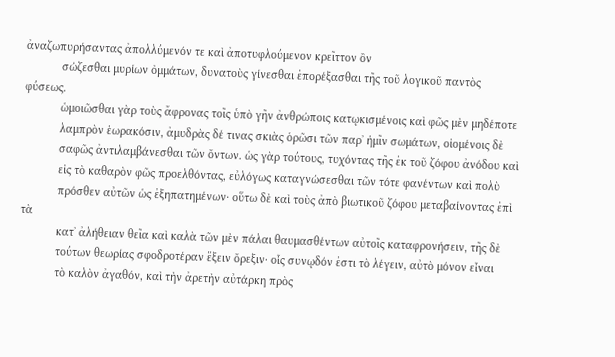ἀναζωπυρήσαντας ἀπολλύμενόν τε καὶ ἀποτυφλούμενον κρεῖττον ὂν
            σώζεσθαι μυρίων ὀμμάτων, δυνατοὺς γίνεσθαι ἐπορέξασθαι τῆς τοῦ λογικοῦ παντὸς φύσεως.
            ὡμοιῶσθαι γὰρ τοὺς ἄφρονας τοῖς ὑπὸ γῆν ἀνθρώποις κατῳκισμένοις καὶ φῶς μὲν μηδέποτε
            λαμπρὸν ἑωρακόσιν, ἀμυδρὰς δέ τινας σκιὰς ὁρῶσι τῶν παρ᾽ ἡμῖν σωμάτων, οἰομένοις δὲ
            σαφῶς ἀντιλαμβάνεσθαι τῶν ὄντων. ὡς γὰρ τούτους, τυχόντας τῆς ἐκ τοῦ ζόφου ἀνόδου καὶ
            εἰς τὸ καθαρὸν φῶς προελθόντας, εὐλόγως καταγνώσεσθαι τῶν τότε φανέντων καὶ πολὺ
            πρόσθεν αὐτῶν ὡς ἐξηπατημένων· οὕτω δὲ καὶ τοὺς ἀπὸ βιωτικοῦ ζόφου μεταβαίνοντας ἐπὶ τὰ
            κατ᾽ ἀλήθειαν θεῖα καὶ καλὰ τῶν μὲν πάλαι θαυμασθέντων αὐτοῖς καταφρονήσειν, τῆς δὲ
            τούτων θεωρίας σφοδροτέραν ἕξειν ὄρεξιν· οἷς συνῳδόν ἐστι τὸ λέγειν, αὐτὸ μόνον εἶναι
            τὸ καλὸν ἀγαθόν, καὶ τὴν ἀρετὴν αὐτάρκη πρὸς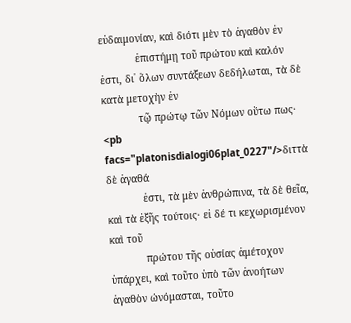εὐδαιμονίαν, καὶ διότι μὲν τὸ ἀγαθὸν ἐν
            ἐπιστήμῃ τοῦ πρώτου καὶ καλόν ἐστι, δι᾽ ὅλων συντάξεων δεδήλωται, τὰ δὲ κατὰ μετοχὴν ἐν
            τῷ πρώτῳ τῶν Νόμων οὕτω πως· <pb facs="platonisdialogi06plat_0227"/>διττὰ δὲ ἀγαθά
            ἐστι, τὰ μὲν ἀνθρώπινα, τὰ δὲ θεῖα, καὶ τὰ ἑξῆς τούτοις· εἰ δέ τι κεχωρισμένον καὶ τοῦ
            πρώτου τῆς οὐσίας ἀμέτοχον ὑπάρχει, καὶ τοῦτο ὑπὸ τῶν ἀνοήτων ἀγαθὸν ώνόμασται, τοῦτο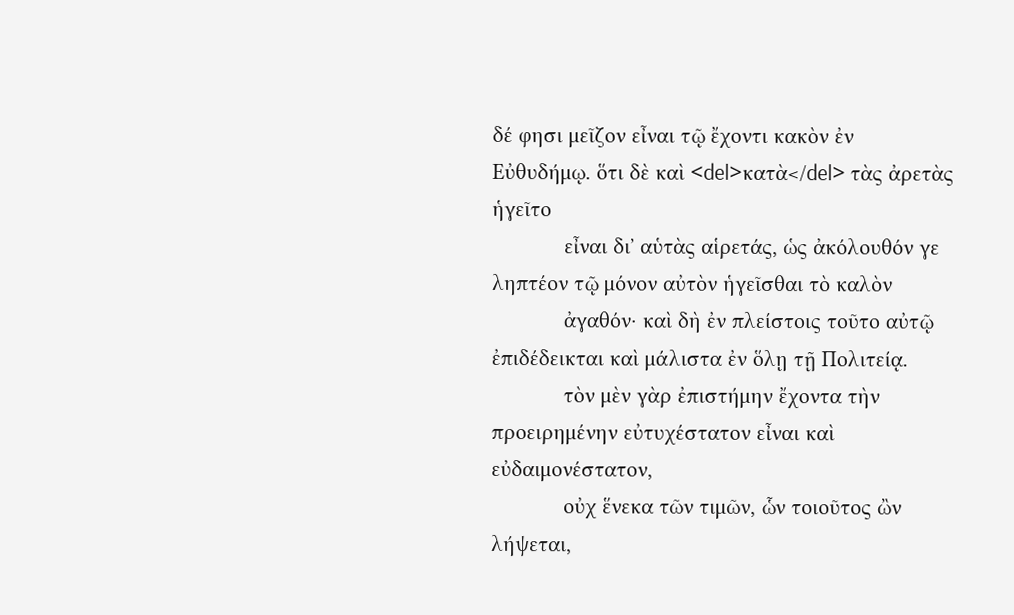δέ φησι μεῖζον εἶναι τῷ ἔχοντι κακὸν ἐν Εὐθυδήμῳ. ὅτι δὲ καὶ <del>κατὰ</del> τὰς ἀρετὰς ἡγεῖτο
            εἶναι δι᾽ αὑτὰς αἱρετάς, ὡς ἀκόλουθόν γε ληπτέον τῷ μόνον αὐτὸν ἡγεῖσθαι τὸ καλὸν
            ἀγαθόν· καὶ δὴ ἐν πλείστοις τοῦτο αὐτῷ ἐπιδέδεικται καὶ μάλιστα ἐν ὅλῃ τῇ Πολιτείᾳ.
            τὸν μὲν γὰρ ἐπιστήμην ἔχοντα τὴν προειρημένην εὐτυχέστατον εἶναι καὶ εὐδαιμονέστατον,
            οὐχ ἕνεκα τῶν τιμῶν, ὧν τοιοῦτος ὢν λήψεται,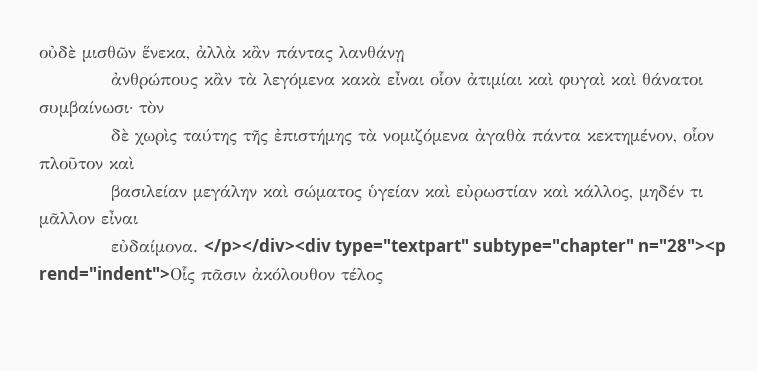οὐδὲ μισθῶν ἕνεκα, ἀλλὰ κἂν πάντας λανθάνῃ
            ἀνθρώπους κἂν τὰ λεγόμενα κακὰ εἶναι οἷον ἀτιμίαι καὶ φυγαὶ καὶ θάνατοι συμβαίνωσι· τὸν
            δὲ χωρὶς ταύτης τῆς ἐπιστήμης τὰ νομιζόμενα ἀγαθὰ πάντα κεκτημένον, οἷον πλοῦτον καὶ
            βασιλείαν μεγάλην καὶ σώματος ὑγείαν καὶ εὐρωστίαν καὶ κάλλος, μηδέν τι μᾶλλον εἶναι
            εὐδαίμονα. </p></div><div type="textpart" subtype="chapter" n="28"><p rend="indent">Οἷς πᾶσιν ἀκόλουθον τέλος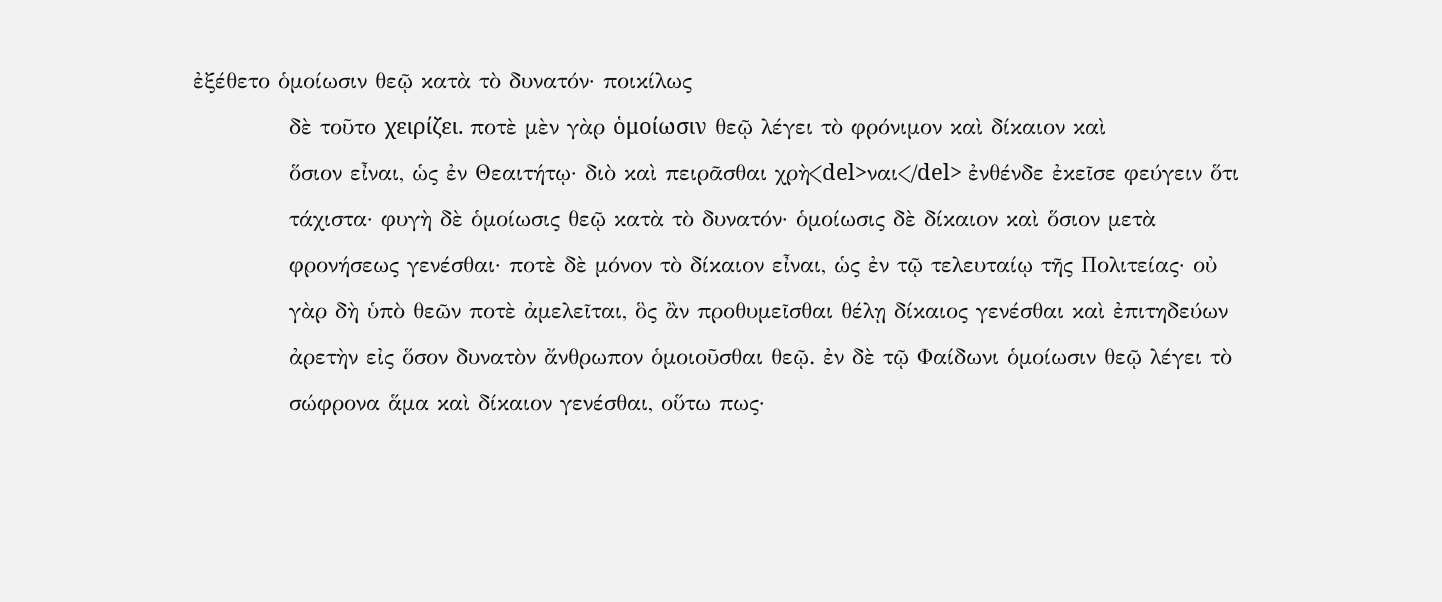ἐξέθετο ὁμοίωσιν θεῷ κατὰ τὸ δυνατόν· ποικίλως
            δὲ τοῦτο χειρίζει. ποτὲ μὲν γὰρ ὁμοίωσιν θεῷ λέγει τὸ φρόνιμον καὶ δίκαιον καὶ
            ὅσιον εἶναι, ὡς ἐν Θεαιτήτῳ· διὸ καὶ πειρᾶσθαι χρὴ<del>ναι</del> ἐνθένδε ἐκεῖσε φεύγειν ὅτι
            τάχιστα· φυγὴ δὲ ὁμοίωσις θεῷ κατὰ τὸ δυνατόν· ὁμοίωσις δὲ δίκαιον καὶ ὅσιον μετὰ
            φρονήσεως γενέσθαι· ποτὲ δὲ μόνον τὸ δίκαιον εἶναι, ὡς ἐν τῷ τελευταίῳ τῆς Πολιτείας· οὐ
            γὰρ δὴ ὑπὸ θεῶν ποτὲ ἀμελεῖται, ὃς ἂν προθυμεῖσθαι θέλῃ δίκαιος γενέσθαι καὶ ἐπιτηδεύων
            ἀρετὴν εἰς ὅσον δυνατὸν ἄνθρωπον ὁμοιοῦσθαι θεῷ. ἐν δὲ τῷ Φαίδωνι ὁμοίωσιν θεῷ λέγει τὸ
            σώφρονα ἅμα καὶ δίκαιον γενέσθαι, οὕτω πως·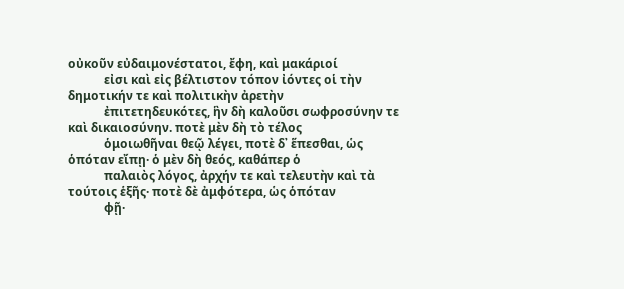οὐκοῦν εὐδαιμονέστατοι, ἔφη, καὶ μακάριοί
            εἰσι καὶ εἰς βέλτιστον τόπον ἰόντες οἱ τὴν δημοτικήν τε καὶ πολιτικὴν ἀρετὴν
            ἐπιτετηδευκότες, ἣν δὴ καλοῦσι σωφροσύνην τε καὶ δικαιοσύνην. ποτὲ μὲν δὴ τὸ τέλος
            ὁμοιωθῆναι θεῷ λέγει, ποτὲ δ᾽ ἕπεσθαι, ὡς ὁπόταν εἴπῃ· ὁ μὲν δὴ θεός, καθάπερ ὁ
            παλαιὸς λόγος, ἀρχήν τε καὶ τελευτὴν καὶ τὰ τούτοις ἑξῆς· ποτὲ δὲ ἀμφότερα, ὡς ὁπόταν
            φῇ·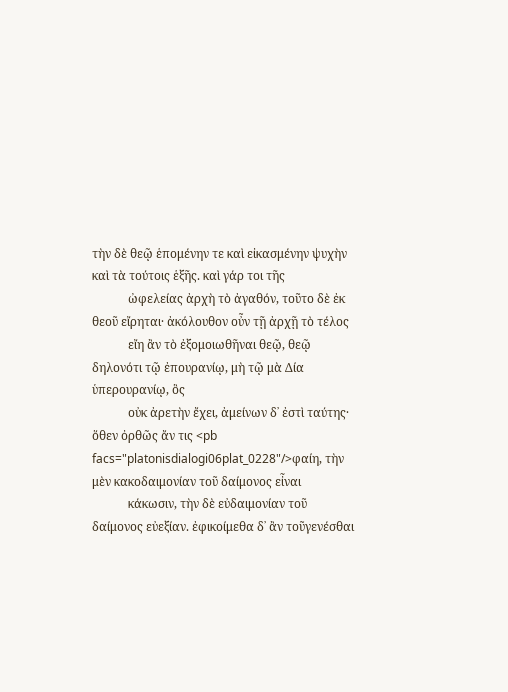τὴν δὲ θεῷ ἑπομένην τε καὶ εἰκασμένην ψυχὴν καὶ τὰ τούτοις ἑξῆς. καὶ γάρ τοι τῆς
            ὠφελείας ἀρχὴ τὸ ἀγαθόν, τοῦτο δὲ ἐκ θεοῦ εἴρηται· ἀκόλουθον οὖν τῇ ἀρχῇ τὸ τέλος
            εἴη ἂν τὸ ἐξομοιωθῆναι θεῷ, θεῷ δηλονότι τῷ ἐπουρανίῳ, μὴ τῷ μὰ Δία ὑπερουρανίῳ, ὃς
            οὐκ ἀρετὴν ἔχει, ἀμείνων δ᾽ ἐστὶ ταύτης· ὅθεν ὀρθῶς ἄν τις <pb facs="platonisdialogi06plat_0228"/>φαίη, τὴν μὲν κακοδαιμονίαν τοῦ δαίμονος εἶναι
            κάκωσιν, τὴν δὲ εὐδαιμονίαν τοῦ δαίμονος εὐεξίαν. ἐφικοίμεθα δ᾽ ἂν τοῦγενέσθαι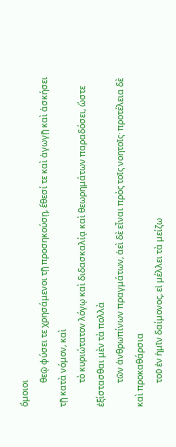ὅμοιοι
            θεῷ φύσει τε χρησάμενοι τῇ προσηκούσῃ, ἔθεσί τε καὶ ἀγωγῇ καὶ ἀσκήσει τῇ κατὰ νόμον, καὶ
            τὸ κυριώτατον λόγῳ καὶ διδασκαλίᾳ καὶ θεωρημάτων παραδόσει, ὥστε ἐξίστασθαι μὲν τὰ πολλὰ
            τῶν ἀνθρωπίνων πραγμάτων, ἀεὶ δὲ εἶναι πρὸς τοῖς νοητοῖς· προτέλεια δὲ καὶ προκαθάρσια
            τοῦ ἐν ἡμῖν δαίμονος, εἰ μέλλει τὰ μείζω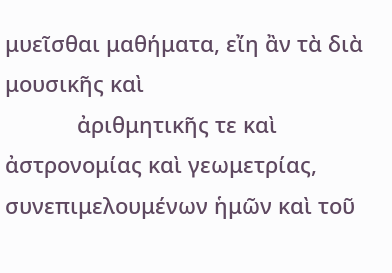μυεῖσθαι μαθήματα, εἴη ἂν τὰ διὰ μουσικῆς καὶ
            ἀριθμητικῆς τε καὶ ἀστρονομίας καὶ γεωμετρίας, συνεπιμελουμένων ἡμῶν καὶ τοῦ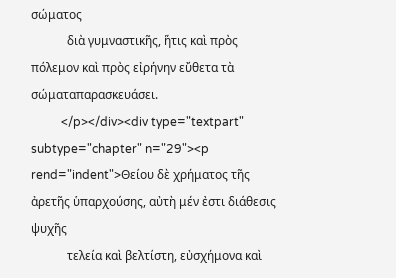σώματος
            διὰ γυμναστικῆς, ἥτις καὶ πρὸς πόλεμον καὶ πρὸς εἰρήνην εὔθετα τὰ σώματαπαρασκευάσει.
          </p></div><div type="textpart" subtype="chapter" n="29"><p rend="indent">Θείου δὲ χρήματος τῆς ἀρετῆς ὑπαρχούσης, αὐτὴ μέν ἐστι διάθεσις ψυχῆς
            τελεία καὶ βελτίστη, εὐσχήμονα καὶ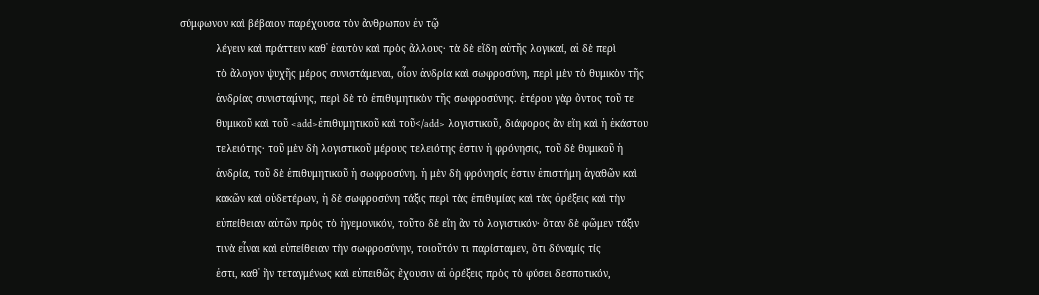σύμφωνον καὶ βέβαιον παρέχουσα τὸν ἄνθρωπον ἐν τῷ
            λέγειν καὶ πράττειν καθ᾽ ἑαυτὸν καὶ πρὸς ἄλλους· τὰ δὲ εἴδη αὐτῆς λογικαί, αἱ δὲ περὶ
            τὸ ἄλογον ψυχῆς μέρος συνιστάμεναι, οἷον ἀνδρία καὶ σωφροσύνη, περὶ μὲν τὸ θυμικὸν τῆς
            ἀνδρίας συνισταμ́νης, περὶ δὲ τὸ ἐπιθυμητικὸν τῆς σωφροσύνης. ἑτέρου γὰρ ὄντος τοῦ τε
            θυμικοῦ καὶ τοῦ <add>ἐπιθυμητικοῦ καὶ τοῦ</add> λογιστικοῦ, διάφορος ἂν εἴη καὶ ἡ ἑκάστου
            τελειότης· τοῦ μὲν δὴ λογιστικοῦ μέρους τελειότης ἐστιν ἡ φρόνησις, τοῦ δὲ θυμικοῦ ἡ
            ἀνδρία, τοῦ δὲ ἐπιθυμητικοῦ ἡ σωφροσύνη. ἡ μὲν δὴ φρόνησίς ἐστιν ἐπιστήμη ἀγαθῶν καὶ
            κακῶν καὶ οὐδετέρων, ἡ δὲ σωφροσύνη τάξις περὶ τὰς ἐπιθυμίας καὶ τὰς ὀρέξεις καὶ τὴν
            εὐπείθειαν αὐτῶν πρὸς τὸ ἡγεμονικόν, τοῦτο δὲ εἴη ἂν τὸ λογιστικόν· ὅταν δὲ φῶμεν τάξιν
            τινὰ εἶναι καὶ εὐπείθειαν τὴν σωφροσύνην, τοιοῦτόν τι παρίσταμεν, ὅτι δύναμίς τίς
            ἐστι, καθ᾽ ἣν τεταγμένως καὶ εὐπειθῶς ἔχουσιν αἱ ὀρέξεις πρὸς τὸ φύσει δεσποτικόν,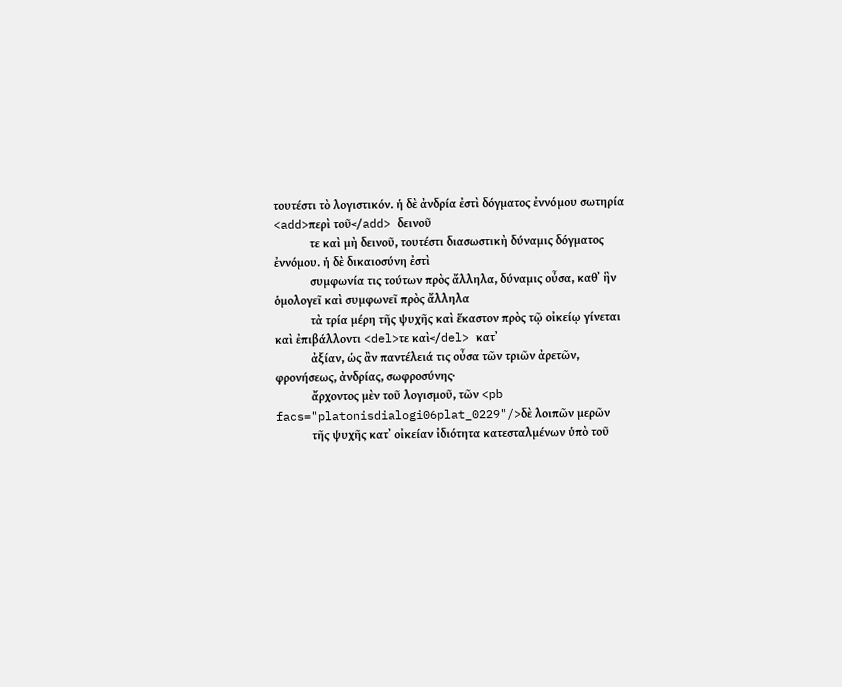τουτέστι τὸ λογιστικόν. ἡ δὲ ἀνδρία ἐστὶ δόγματος ἐννόμου σωτηρία <add>περὶ τοῦ</add> δεινοῦ
            τε καὶ μὴ δεινοῦ, τουτέστι διασωστικὴ δύναμις δόγματος ἐννόμου. ἡ δὲ δικαιοσύνη ἐστὶ
            συμφωνία τις τούτων πρὸς ἄλληλα, δύναμις οὖσα, καθ᾽ ἣν ὁμολογεῖ καὶ συμφωνεῖ πρὸς ἄλληλα
            τὰ τρία μέρη τῆς ψυχῆς καὶ ἕκαστον πρὸς τῷ οἰκείῳ γίνεται καὶ ἐπιβάλλοντι <del>τε καὶ</del> κατ᾽
            ἀξίαν, ὡς ἂν παντέλειά τις οὖσα τῶν τριῶν ἀρετῶν, φρονήσεως, ἀνδρίας, σωφροσύνης·
            ἄρχοντος μὲν τοῦ λογισμοῦ, τῶν <pb facs="platonisdialogi06plat_0229"/>δὲ λοιπῶν μερῶν
            τῆς ψυχῆς κατ᾽ οἰκείαν ἰδιότητα κατεσταλμένων ὑπὸ τοῦ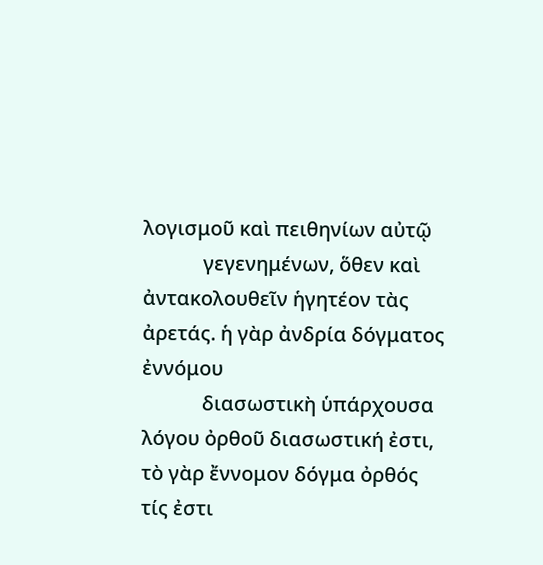λογισμοῦ καὶ πειθηνίων αὐτῷ
            γεγενημένων, ὅθεν καὶ ἀντακολουθεῖν ἡγητέον τὰς ἀρετάς. ἡ γὰρ ἀνδρία δόγματος ἐννόμου
            διασωστικὴ ὑπάρχουσα λόγου ὀρθοῦ διασωστική ἐστι, τὸ γὰρ ἔννομον δόγμα ὀρθός τίς ἐστι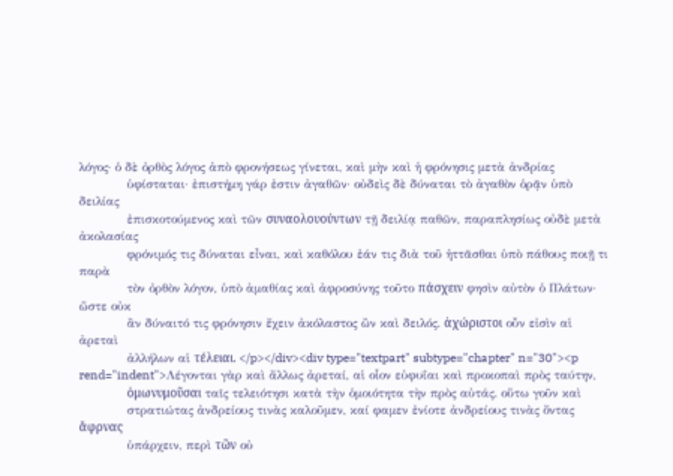λόγος· ὁ δὲ ὀρθὸς λόγος ἀπὸ φρονήσεως γίνεται, καὶ μὴν καὶ ἡ φρόνησις μετὰ ἀνδρίας
            ὑφίσταται· ἐπιστήμη γάρ ἐστιν ἀγαθῶν· οὐδεὶς δὲ δύναται τὸ ἀγαθὸν ὁρᾷν ὑπὸ δειλίας
            ἐπισκοτούμενος καὶ τῶν συναολουούντων τῇ δειλίᾳ παθῶν, παραπλησίως οὐδὲ μετὰ ἀκολασίας
            φρόνιμός τις δύναται εἶναι, καὶ καθόλου ἐάν τις διὰ τοῦ ἡττᾶσθαι ὑπὸ πάθους ποιῇ τι παρὰ
            τὸν ὀρθὸν λόγον, ὑπὸ ἀμαθίας καὶ ἀφροσύνης τοῦτο πάσχειν φησὶν αὐτὸν ὁ Πλάτων· ὥστε οὐκ
            ἂν δύναιτό τις φρόνησιν ἔχειν ἀκόλαστος ὢν καὶ δειλός. ἀχώριστοι οὖν εἰσὶν αἱ ἀρεταὶ
            ἀλλήλων αἱ τέλειαι. </p></div><div type="textpart" subtype="chapter" n="30"><p rend="indent">Λέγονται γὰρ καὶ ἄλλως ἀρεταί, αἱ οἷον εὐφυΐαι καὶ προκοπαὶ πρὸς ταύτην,
            ὁμωνυμοῦσαι ταῖς τελειότησι κατὰ τὴν ὁμοιότητα τὴν πρὸς αὐτάς. οὕτω γοῦν καὶ
            στρατιώτας ἀνδρείους τινὰς καλοῦμεν, καί φαμεν ἐνίοτε ἀνδρείους τινὰς ὄντας ἄφρνας
            ὑπάρχειν, περὶ τῶν οὐ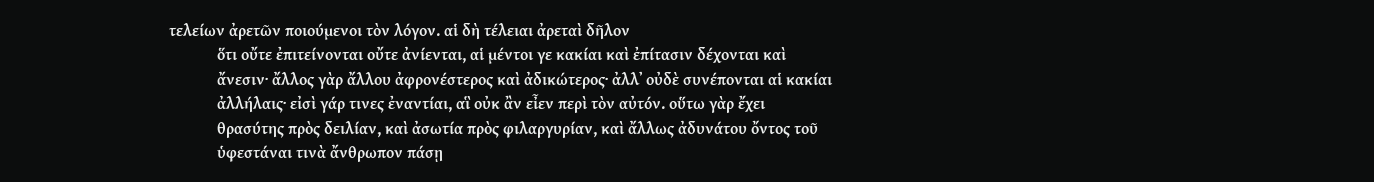τελείων ἀρετῶν ποιούμενοι τὸν λόγον. αἱ δὴ τέλειαι ἀρεταὶ δῆλον
            ὅτι οὔτε ἐπιτείνονται οὔτε ἀνίενται, αἱ μέντοι γε κακίαι καὶ ἐπίτασιν δέχονται καὶ
            ἄνεσιν· ἄλλος γὰρ ἄλλου ἀφρονέστερος καὶ ἀδικώτερος· ἀλλ᾽ οὐδὲ συνέπονται αἱ κακίαι
            ἀλλήλαις· εἰσὶ γάρ τινες ἐναντίαι, αἳ οὐκ ἂν εἶεν περὶ τὸν αὐτόν. οὕτω γὰρ ἔχει
            θρασύτης πρὸς δειλίαν, καὶ ἀσωτία πρὸς φιλαργυρίαν, καὶ ἄλλως ἀδυνάτου ὄντος τοῦ
            ὑφεστάναι τινὰ ἄνθρωπον πάσῃ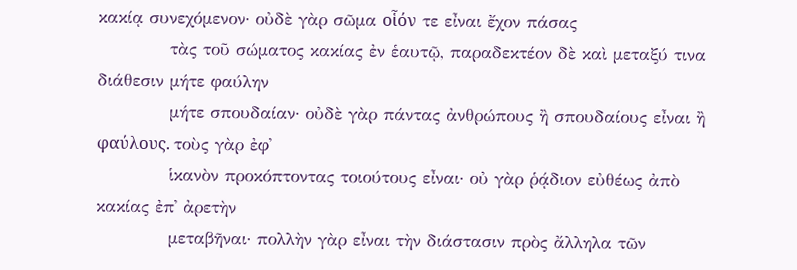κακίᾳ συνεχόμενον· οὐδὲ γὰρ σῶμα οἷόν τε εἶναι ἔχον πάσας
            τὰς τοῦ σώματος κακίας ἐν ἑαυτῷ, παραδεκτέον δὲ καὶ μεταξύ τινα διάθεσιν μήτε φαύλην
            μήτε σπουδαίαν· οὐδὲ γὰρ πάντας ἀνθρώπους ἢ σπουδαίους εἶναι ἢ φαύλους. τοὺς γὰρ ἐφ᾽
            ἱκανὸν προκόπτοντας τοιούτους εἶναι· οὐ γὰρ ῥᾴδιον εὐθέως ἀπὸ κακίας ἐπ᾽ ἀρετὴν
            μεταβῆναι· πολλὴν γὰρ εἶναι τὴν διάστασιν πρὸς ἄλληλα τῶν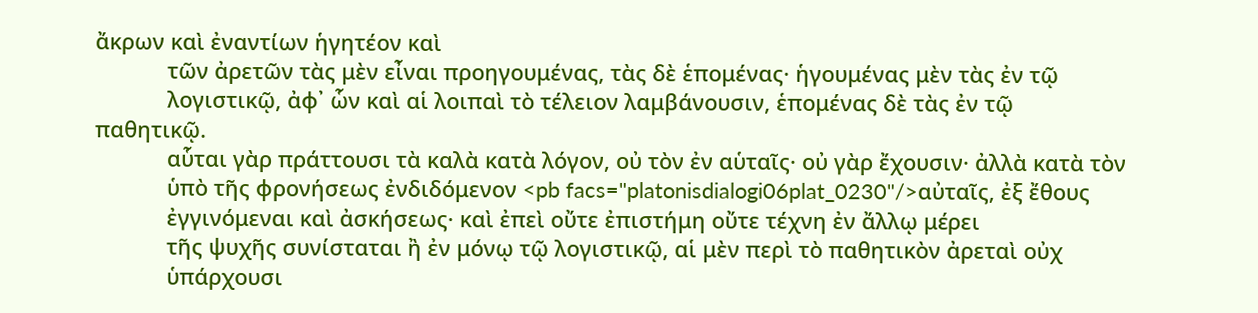ἄκρων καὶ ἐναντίων ἡγητέον καὶ
            τῶν ἀρετῶν τὰς μὲν εἶναι προηγουμένας, τὰς δὲ ἑπομένας· ἡγουμένας μὲν τὰς ἐν τῷ
            λογιστικῷ, ἀφ᾽ ὧν καὶ αἱ λοιπαὶ τὸ τέλειον λαμβάνουσιν, ἑπομένας δὲ τὰς ἐν τῷ παθητικῷ.
            αὗται γὰρ πράττουσι τὰ καλὰ κατὰ λόγον, οὐ τὸν ἐν αὑταῖς· οὐ γὰρ ἔχουσιν· ἀλλὰ κατὰ τὸν
            ὑπὸ τῆς φρονήσεως ἐνδιδόμενον <pb facs="platonisdialogi06plat_0230"/>αὐταῖς, ἐξ ἔθους
            ἐγγινόμεναι καὶ ἀσκήσεως· καὶ ἐπεὶ οὔτε ἐπιστήμη οὔτε τέχνη ἐν ἄλλῳ μέρει
            τῆς ψυχῆς συνίσταται ἢ ἐν μόνῳ τῷ λογιστικῷ, αἱ μὲν περὶ τὸ παθητικὸν ἀρεταὶ οὐχ
            ὑπάρχουσι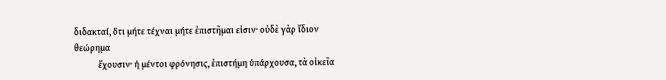διδακταί, ὅτι μήτε τέχναι μήτε ἐπιστῆμαι εἰσιν· οὐδὲ γὰρ ἴδιον θεώρημα
            ἔχουσιν· ἡ μέντοι φρόνησις, ἐπιστήμη ὑπάρχουσα, τὰ οἰκεῖα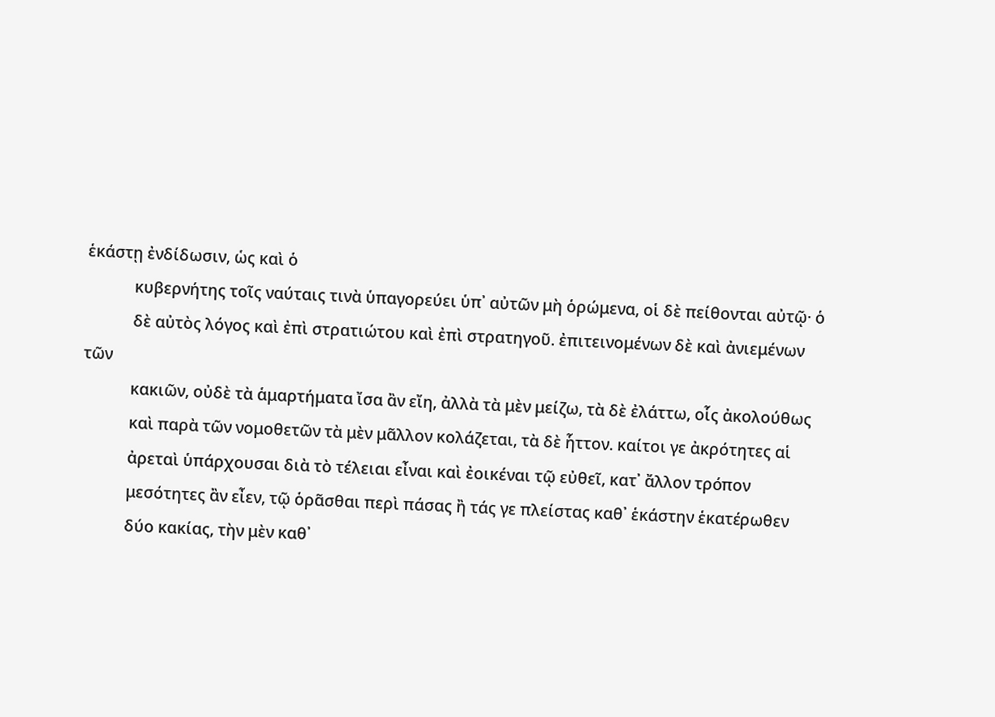ἑκάστῃ ἐνδίδωσιν, ὡς καὶ ὁ
            κυβερνήτης τοῖς ναύταις τινὰ ὑπαγορεύει ὑπ᾽ αὐτῶν μὴ ὁρώμενα, οἱ δὲ πείθονται αὐτῷ· ὁ
            δὲ αὐτὸς λόγος καὶ ἐπὶ στρατιώτου καὶ ἐπὶ στρατηγοῦ. ἐπιτεινομένων δὲ καὶ ἀνιεμένων τῶν
            κακιῶν, οὐδὲ τὰ ἁμαρτήματα ἴσα ἂν εἴη, ἀλλὰ τὰ μὲν μείζω, τὰ δὲ ἐλάττω, οἷς ἀκολούθως
            καὶ παρὰ τῶν νομοθετῶν τὰ μὲν μᾶλλον κολάζεται, τὰ δὲ ἧττον. καίτοι γε ἀκρότητες αἱ
            ἀρεταὶ ὑπάρχουσαι διὰ τὸ τέλειαι εἶναι καὶ ἐοικέναι τῷ εὐθεῖ, κατ᾽ ἄλλον τρόπον
            μεσότητες ἂν εἶεν, τῷ ὁρᾶσθαι περὶ πάσας ἢ τάς γε πλείστας καθ᾽ ἑκάστην ἑκατέρωθεν
            δύο κακίας, τὴν μὲν καθ᾽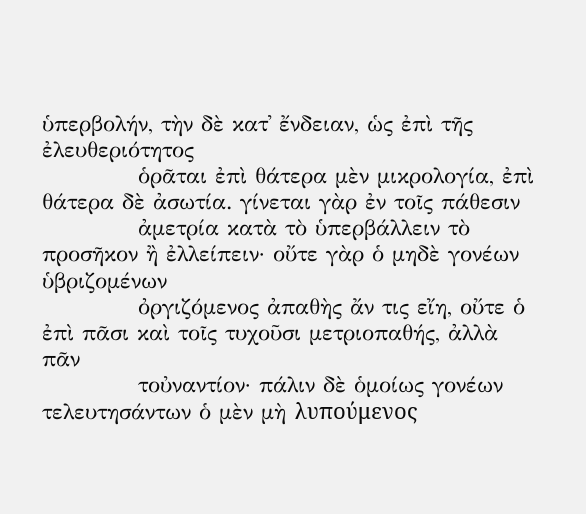ὑπερβολήν, τὴν δὲ κατ᾽ ἔνδειαν, ὡς ἐπὶ τῆς ἐλευθεριότητος
            ὁρᾶται ἐπὶ θάτερα μὲν μικρολογία, ἐπὶ θάτερα δὲ ἀσωτία. γίνεται γὰρ ἐν τοῖς πάθεσιν
            ἀμετρία κατὰ τὸ ὑπερβάλλειν τὸ προσῆκον ἢ ἐλλείπειν· οὔτε γὰρ ὁ μηδὲ γονέων ὑβριζομένων
            ὀργιζόμενος ἀπαθὴς ἄν τις εἴη, οὔτε ὁ ἐπὶ πᾶσι καὶ τοῖς τυχοῦσι μετριοπαθής, ἀλλὰ πᾶν
            τοὐναντίον· πάλιν δὲ ὁμοίως γονέων τελευτησάντων ὁ μὲν μὴ λυπούμενος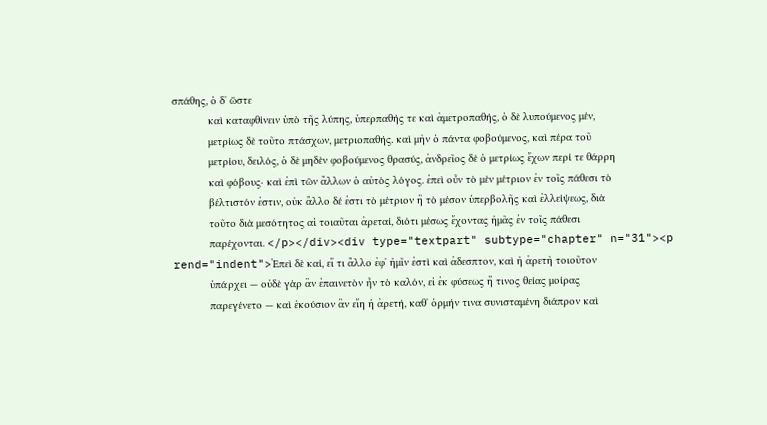σπάθης, ὁ δ᾽ ὥστε
            καὶ καταφθίνειν ὑπὸ τῆς λύπης, ὑπερπαθής τε καὶ ἀμετροπαθής, ὁ δὲ λυπούμενος μέν,
            μετρίως δὲ τοῦτο πτάσχων, μετριοπαθής. καὶ μὴν ὁ πάντα φοβούμενος, καὶ πέρα τοῦ
            μετρίου, δειλός, ὁ δὲ μηδὲν φοβούμενος θρασύς, ἀνδρεῖος δὲ ὁ μετρίως ἔχων περί τε θάρρη
            καὶ φόβους· καὶ ἐπὶ τῶν ἄλλων ὁ αὐτὸς λόγος. ἐπεὶ οὖν τὸ μὲν μέτριον ἐν τοῖς πάθεσι τὸ
            βέλτιστόν ἐστιν, οὐκ ἄλλο δέ ἐστι τὸ μέτριον ἢ τὸ μέσον ὑπερβολῆς καὶ ἐλλείψεως, διὰ
            τοῦτο διὰ μεσότητος αἱ τοιαῦται ἀρεταί, διότι μέσως ἔχοντας ἡμᾶς ἐν τοῖς πάθεσι
            παρέχονται. </p></div><div type="textpart" subtype="chapter" n="31"><p rend="indent">Ἐπεὶ δὲ καί, εἴ τι ἄλλο ἐφ᾽ ἡμῖν ἐστὶ καὶ ἀδεσπτον, καὶ ἡ ἀρετὴ τοιοῦτον
            ὑπάρχει — οὐδὲ γὰρ ἂν ἐπαινετὸν ἦν τὸ καλόν, εἰ ἐκ φύσεως ἤ τινος θείας μοίρας
            παρεγένετο — καὶ ἑκούσιον ἂν εἴη ἡ ἀρετή, καθ᾽ ὁρμήν τινα συνισταμένη διάπρον καὶ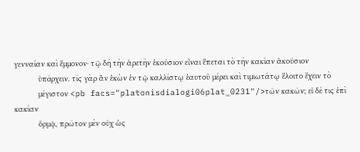γενναίαν καὶ ἔμμονον· τῷ δὴ τὴν ἀρετὴν ἑκούσιον εἶναι ἕπεται τὸ τὴν κακίαν ἀκούσιον
            ὑπάρχειν. τίς γὰρ ἂν ἑκὼν ἐν τῷ καλλίστῳ ἑαυτοῦ μέρει καὶ τιμιωτάτῳ ἕλοιτο ἔχειν τὸ
            μέγιστον <pb facs="platonisdialogi06plat_0231"/>τῶν κακῶν; εἰ δέ τις ἐπὶ κακίαν
            ὁρμᾷ, πρῶτον μὲν οὐχ ὡς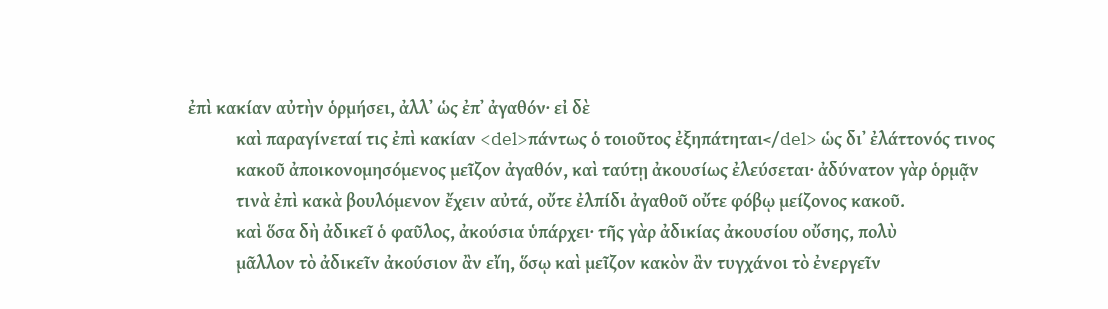ἐπὶ κακίαν αὐτὴν ὁρμήσει, ἀλλ᾽ ὡς ἐπ᾽ ἀγαθόν· εἰ δὲ
            καὶ παραγίνεταί τις ἐπὶ κακίαν <del>πάντως ὁ τοιοῦτος ἐξηπάτηται</del> ὡς δι᾽ ἐλάττονός τινος
            κακοῦ ἀποικονομησόμενος μεῖζον ἀγαθόν, καὶ ταύτῃ ἀκουσίως ἐλεύσεται· ἀδύνατον γὰρ ὁρμᾷν
            τινὰ ἐπὶ κακὰ βουλόμενον ἔχειν αὐτά, οὔτε ἐλπίδι ἀγαθοῦ οὔτε φόβῳ μείζονος κακοῦ.
            καὶ ὅσα δὴ ἀδικεῖ ὁ φαῦλος, ἀκούσια ὑπάρχει· τῆς γὰρ ἀδικίας ἀκουσίου οὔσης, πολὺ
            μᾶλλον τὸ ἀδικεῖν ἀκούσιον ἂν εἴη, ὅσῳ καὶ μεῖζον κακὸν ἂν τυγχάνοι τὸ ἐνεργεῖν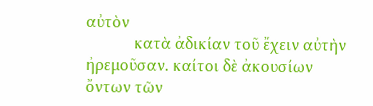αὐτὸν
            κατὰ ἀδικίαν τοῦ ἔχειν αὐτὴν ἠρεμοῦσαν. καίτοι δὲ ἀκουσίων ὄντων τῶν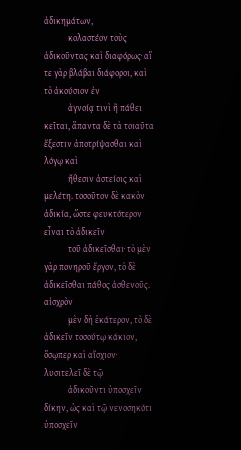ἀδικημάτων,
            κολαστέον τοὺς ἀδικοῦντας καὶ διαφόρως· αἵ τε γὰρ βλάβαι διάφοροι, καὶ τὸ ἀκούσιον ἐν
            ἀγνοίᾳ τινὶ ἢ πάθει κεῖται, ἅπαντα δὲ τὰ τοιαῦτα ἔξεστιν ἀποτρίψασθαι καὶ λόγῳ καὶ
            ἤθεσιν ἀστείοις καὶ μελέτη. τοσοῦτον δὲ κακὸν ἀδικία, ὥστε φευκτότερον εἶναι τὸ ἀδικεῖν
            τοῦ ἀδικεῖσθαι· τὸ μὲν γὰρ πονηροῦ ἔργον, τὸ δὲ ἀδικεῖσθαι πάθος ἀσθενοῦς. αἰσχρὸν
            μὲν δὴ ἑκάτερον, τὸ δὲ ἀδικεῖν τοσούτῳ κάκιον, ὅσῳπερ καὶ αἴσχιον· λυσιτελεῖ δὲ τῷ
            ἀδικοῦντι ὑποσχεῖν δίκην, ὡς καὶ τῷ νενοσηκότι ὑποσχεῖν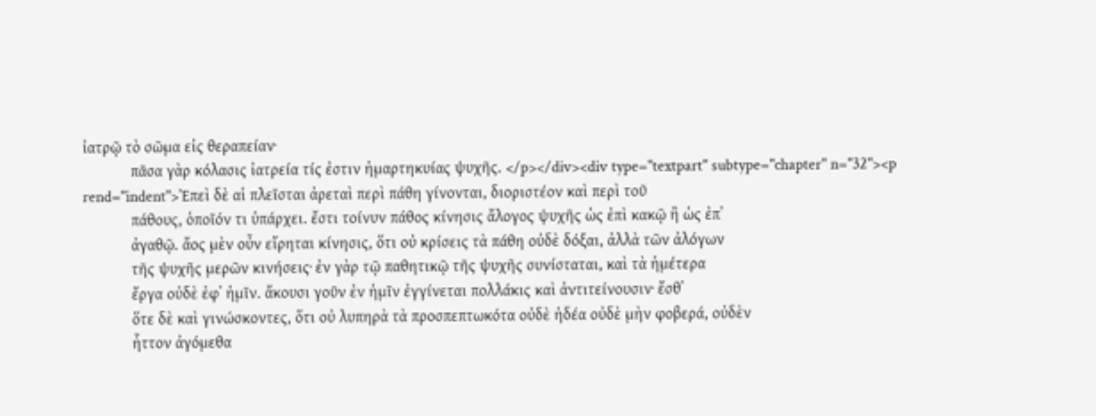ἰατρῷ τὸ σῶμα εἰς θεραπείαν·
            πᾶσα γὰρ κόλασις ἰατρεία τίς ἐστιν ἡμαρτηκυίας ψυχῆς. </p></div><div type="textpart" subtype="chapter" n="32"><p rend="indent">Ἐπεὶ δὲ αἱ πλεῖσται ἀρεταὶ περὶ πάθη γίνονται, διοριστέον καὶ περὶ τοῦ
            πάθους, ὁποῖόν τι ὑπάρχει. ἔστι τοίνυν πάθος κίνησις ἄλογος ψυχῆς ὡς ἐπὶ κακῷ ἢ ὡς ἐπ᾽
            ἀγαθῷ. ἄος μὲν οὖν εἴρηται κίνησις, ὅτι οὐ κρίσεις τὰ πάθη οὐδὲ δόξαι, ἀλλὰ τῶν ἀλόγων
            τῆς ψυχῆς μερῶν κινήσεις· ἐν γὰρ τῷ παθητικῷ τῆς ψυχῆς συνίσταται, καὶ τὰ ἡμέτερα
            ἔργα οὐδὲ ἐφ᾽ ἡμῖν. ἄκουσι γοῦν ἐν ἡμῖν ἐγγίνεται πολλάκις καὶ ἀντιτείνουσιν· ἔσθ᾽
            ὅτε δὲ καὶ γινώσκοντες, ὅτι οὐ λυπηρὰ τὰ προσπεπτωκότα οὐδὲ ἡδέα οὐδὲ μὴν φοβερά, οὐδὲν
            ἧττον ἀγόμεθα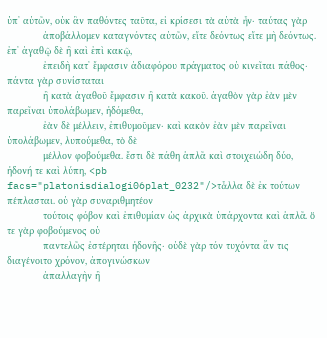ὑπ᾽ αὐτῶν, οὐκ ἂν παθόντες ταῦτα, εἰ κρίσεσι τὰ αὐτὰ ἦν· ταύτας γὰρ
            ἀποβάλλομεν καταγνόντες αὐτῶν, εἴτε δεόντως εἴτε μὴ δεόντως. ἐπ᾽ ἀγαθῷ δὲ ἢ καὶ ἐπὶ κακῷ,
            ἐπειδὴ κατ᾽ ἔμφασιν ἀδιαφόρου πράγματος οὐ κινεῖται πάθος· πάντα γὰρ συνίσταται
            ἢ κατὰ ἀγαθοῦ ἔμφασιν ἢ κατὰ κακοῦ. ἀγαθὸν γὰρ ἐὰν μὲν παρεῖναι ὑπολάβωμεν, ἡδόμεθα,
            ἐὰν δὲ μέλλειν, ἐπιθυμοῦμεν· καὶ κακὸν ἐὰν μὲν παρεῖναι ὑπολάβωμεν, λυπούμεθα, τὸ δὲ
            μέλλον φοβούμεθα. ἔστι δὲ πάθη ἁπλᾶ καὶ στοιχειώδη δύο, ἡδονή τε καὶ λύπη, <pb facs="platonisdialogi06plat_0232"/>τἆλλα δὲ ἐκ τούτων πέπλασται. οὐ γὰρ συναριθμητέον
            τούτοις φόβον καὶ ἐπιθυμίαν ὡς ἀρχικὰ ὑπάρχοντα καὶ ἁπλᾶ. ὅ τε γὰρ φοβούμενος οὐ
            παντελῶς ἐστέρηται ἡδονῆς· οὐδὲ γὰρ τόν τυχόντα ἄν τις διαγένοιτο χρόνον, ἀπογινώσκων
            ἀπαλλαγὴν ἢ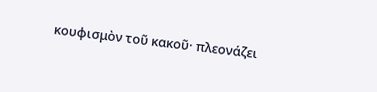κουφισμὸν τοῦ κακοῦ· πλεονάζει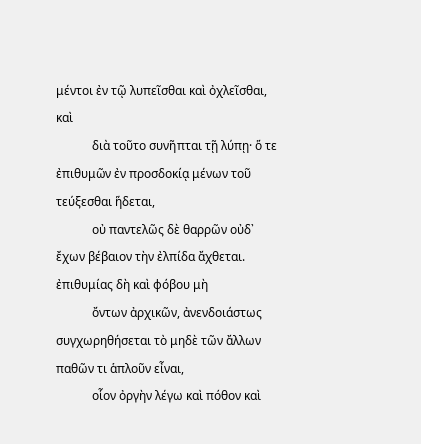μέντοι ἐν τῷ λυπεῖσθαι καὶ ὀχλεῖσθαι, καὶ
            διὰ τοῦτο συνῆπται τῇ λύπῃ· ὅ τε ἐπιθυμῶν ἐν προσδοκίᾳ μένων τοῦ τεύξεσθαι ἥδεται,
            οὐ παντελῶς δὲ θαρρῶν οὐδ᾽ ἔχων βέβαιον τὴν ἐλπίδα ἄχθεται. ἐπιθυμίας δὴ καὶ φόβου μὴ
            ὄντων ἀρχικῶν, ἀνενδοιάστως συγχωρηθήσεται τὸ μηδὲ τῶν ἄλλων παθῶν τι ἁπλοῦν εἶναι,
            οἷον ὀργὴν λέγω καὶ πόθον καὶ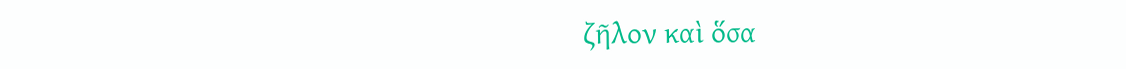ζῆλον καὶ ὅσα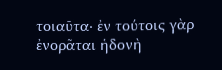τοιαῦτα· ἐν τούτοις γὰρ ἐνορᾶται ἡδονὴ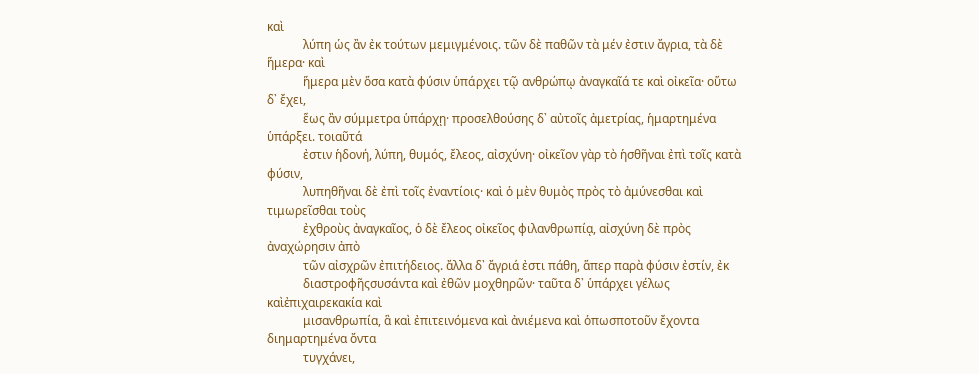καὶ
            λύπη ὡς ἂν ἐκ τούτων μεμιγμένοις. τῶν δὲ παθῶν τὰ μέν ἐστιν ἄγρια, τὰ δὲ ἥμερα· καὶ
            ἥμερα μὲν ὅσα κατὰ φύσιν ὑπάρχει τῷ ανθρώπῳ ἀναγκαῖά τε καὶ οἰκεῖα· οὕτω δ᾽ ἔχει,
            ἕως ἂν σύμμετρα ὑπάρχῃ· προσελθούσης δ᾽ αὐτοῖς ἀμετρίας, ἡμαρτημένα ὑπάρξει. τοιαῦτά
            ἐστιν ἡδονή, λύπη, θυμός, ἔλεος, αἰσχύνη· οἰκεῖον γὰρ τὸ ἡσθῆναι ἐπὶ τοῖς κατὰ φύσιν,
            λυπηθῆναι δὲ ἐπὶ τοῖς ἐναντίοις· καὶ ὁ μὲν θυμὸς πρὸς τὸ ἀμύνεσθαι καὶ τιμωρεῖσθαι τοὺς
            ἐχθροὺς ἀναγκαῖος, ὁ δὲ ἔλεος οἰκεῖος φιλανθρωπίᾳ, αἰσχύνη δὲ πρὸς ἀναχώρησιν ἀπὸ
            τῶν αἰσχρῶν ἐπιτήδειος. ἄλλα δ᾽ ἄγριά ἐστι πάθη, ἅπερ παρὰ φύσιν ἐστίν, ἐκ
            διαστροφῆςσυσάντα καὶ ἐθῶν μοχθηρῶν· ταῦτα δ᾽ ὑπάρχει γέλως καὶἐπιχαιρεκακία καὶ
            μισανθρωπία, ἃ καὶ ἐπιτεινόμενα καὶ ἀνιέμενα καὶ ὁπωσποτοῦν ἔχοντα διημαρτημένα ὄντα
            τυγχάνει,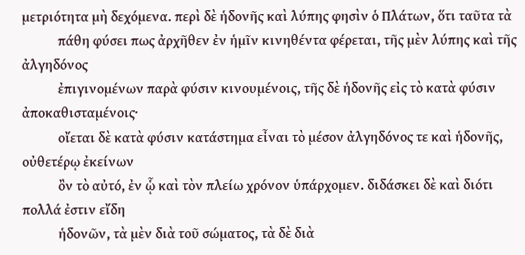μετριότητα μὴ δεχόμενα. περὶ δὲ ἡδονῆς καὶ λύπης φησὶν ὁ Πλάτων, ὅτι ταῦτα τὰ
            πάθη φύσει πως ἀρχῆθεν ἐν ἡμῖν κινηθέντα φέρεται, τῆς μὲν λύπης καὶ τῆς ἀλγηδόνος
            ἐπιγινομένων παρὰ φύσιν κινουμένοις, τῆς δὲ ἡδονῆς εἰς τὸ κατὰ φύσιν ἀποκαθισταμένοις·
            οἴεται δὲ κατὰ φύσιν κατάστημα εἶναι τὸ μέσον ἀλγηδόνος τε καὶ ἡδονῆς, οὐθετέρῳ ἐκείνων
            ὂν τὸ αὐτό, ἐν ᾧ καὶ τὸν πλείω χρόνον ὑπάρχομεν. διδάσκει δὲ καὶ διότι πολλά ἐστιν εἴδη
            ἡδονῶν, τὰ μὲν διὰ τοῦ σώματος, τὰ δὲ διὰ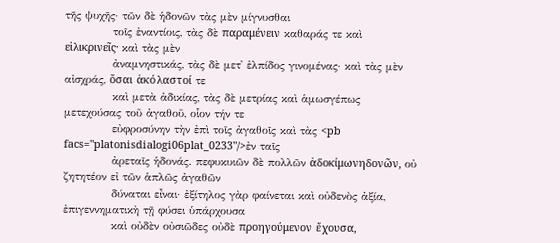τῆς ψυχῆς· τῶν δὲ ἡδονῶν τὰς μὲν μίγνυσθαι
            τοῖς ἐναντίοις, τὰς δὲ παραμένειν καθαράς τε καὶ εἱλικρινεῖς· καὶ τὰς μὲν
            ἀναμνηστικάς, τὰς δὲ μετ᾽ ἐλπίδος γινομένας· καὶ τὰς μὲν αἰσχράς, ὅσαι ἀκόλαστοί τε
            καὶ μετὰ ἀδικίας, τὰς δὲ μετρίας καὶ ἁμωσγέπως μετεχούσας τοῦ ἀγαθοῦ, οἷον τήν τε
            εὐφροσύνην τὴν ἐπὶ τοῖς ἀγαθοῖς καὶ τὰς <pb facs="platonisdialogi06plat_0233"/>ἐν ταῖς
            ἀρεταῖς ἡδονάς. πεφυκυιῶν δὲ πολλῶν ἀδοκίμωνηδονῶν, οὐ ζητητέον εἰ τῶν ἁπλῶς ἀγαθῶν
            δύναται εἶναι· ἐξίτηλος γὰρ φαίνεται καὶ οὐδενὸς ἀξία, ἐπιγεννηματικὴ τῇ φύσει ὑπάρχουσα
            καὶ οὐδὲν οὐσιῶδες οὐδὲ προηγούμενον ἔχουσα,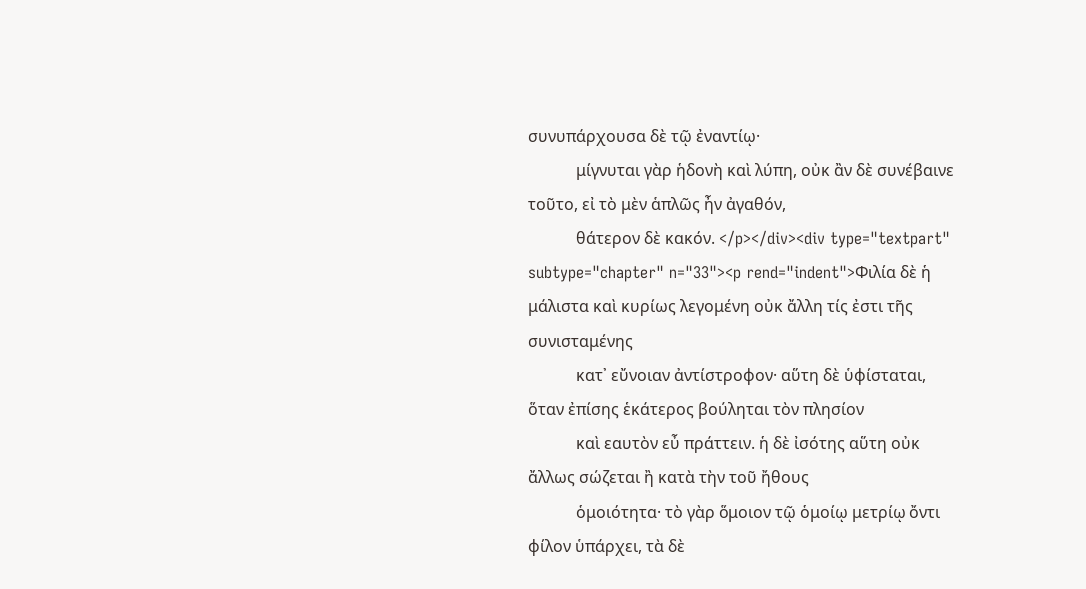συνυπάρχουσα δὲ τῷ ἐναντίῳ·
            μίγνυται γὰρ ἡδονὴ καὶ λύπη, οὐκ ἂν δὲ συνέβαινε τοῦτο, εἰ τὸ μὲν ἁπλῶς ἦν ἀγαθόν,
            θάτερον δὲ κακόν. </p></div><div type="textpart" subtype="chapter" n="33"><p rend="indent">Φιλία δὲ ἡ μάλιστα καὶ κυρίως λεγομένη οὐκ ἄλλη τίς ἐστι τῆς συνισταμένης
            κατ᾽ εὔνοιαν ἀντίστροφον· αὕτη δὲ ὑφίσταται, ὅταν ἐπίσης ἑκάτερος βούληται τὸν πλησίον
            καὶ εαυτὸν εὖ πράττειν. ἡ δὲ ἰσότης αὕτη οὐκ ἄλλως σώζεται ἢ κατὰ τὴν τοῦ ἤθους
            ὁμοιότητα· τὸ γὰρ ὅμοιον τῷ ὁμοίῳ μετρίῳ ὄντι φίλον ὑπάρχει, τὰ δὲ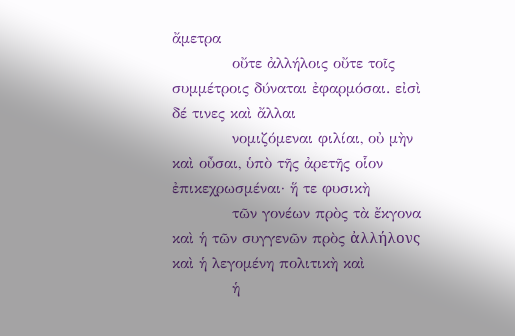ἄμετρα
            οὔτε ἀλλήλοις οὔτε τοῖς συμμέτροις δύναται ἐφαρμόσαι. εἰσὶ δέ τινες καὶ ἄλλαι
            νομιζόμεναι φιλίαι, οὐ μὴν καὶ οὖσαι, ὑπὸ τῆς ἀρετῆς οἷον ἐπικεχρωσμέναι· ἥ τε φυσικὴ
            τῶν γονέων πρὸς τὰ ἔκγονα καὶ ἡ τῶν συγγενῶν πρὸς ἀλλήλονς καὶ ἡ λεγομένη πολιτικὴ καὶ
            ἡ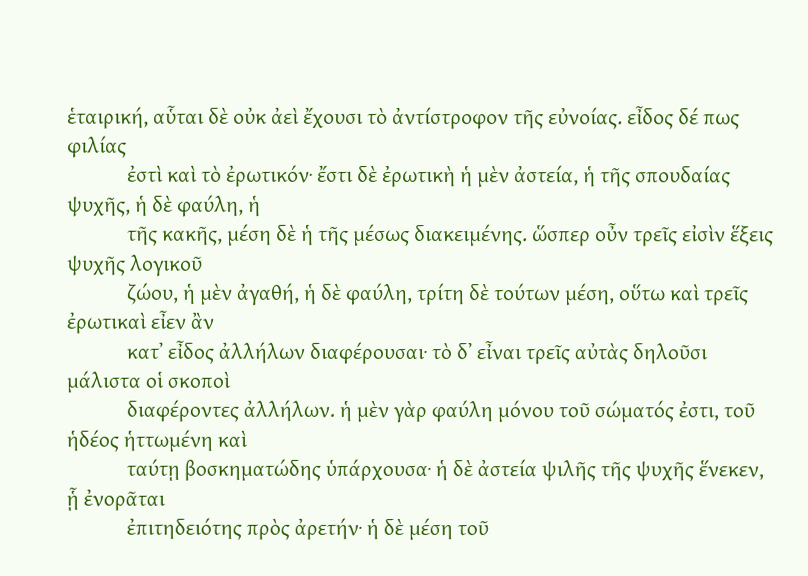ἑταιρική, αὗται δὲ οὐκ ἀεὶ ἔχουσι τὸ ἀντίστροφον τῆς εὐνοίας. εἶδος δέ πως φιλίας
            ἐστὶ καὶ τὸ ἐρωτικόν· ἔστι δὲ ἐρωτικὴ ἡ μὲν ἀστεία, ἡ τῆς σπουδαίας ψυχῆς, ἡ δὲ φαύλη, ἡ
            τῆς κακῆς, μέση δὲ ἡ τῆς μέσως διακειμένης. ὥσπερ οὖν τρεῖς εἰσὶν ἕξεις ψυχῆς λογικοῦ
            ζώου, ἡ μὲν ἀγαθή, ἡ δὲ φαύλη, τρίτη δὲ τούτων μέση, οὕτω καὶ τρεῖς ἐρωτικαὶ εἶεν ἂν
            κατ᾽ εἶδος ἀλλήλων διαφέρουσαι· τὸ δ᾽ εἶναι τρεῖς αὐτὰς δηλοῦσι μάλιστα οἱ σκοποὶ
            διαφέροντες ἀλλήλων. ἡ μὲν γὰρ φαύλη μόνου τοῦ σώματός ἐστι, τοῦ ἡδέος ἡττωμένη καὶ
            ταύτῃ βοσκηματώδης ὑπάρχουσα· ἡ δὲ ἀστεία ψιλῆς τῆς ψυχῆς ἕνεκεν, ᾗ ἐνορᾶται
            ἐπιτηδειότης πρὸς ἀρετήν· ἡ δὲ μέση τοῦ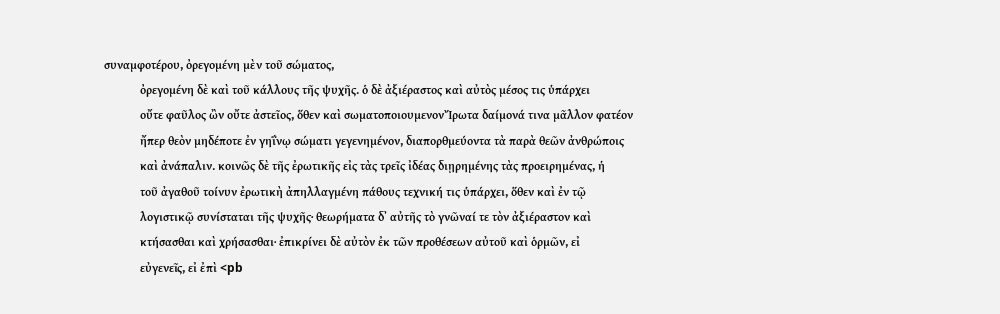συναμφοτέρου, ὀρεγομένη μὲν τοῦ σώματος,
            ὀρεγομένη δὲ καὶ τοῦ κάλλους τῆς ψυχῆς. ὁ δὲ ἀξιέραστος καὶ αὐτὸς μέσος τις ὑπάρχει
            οὔτε φαῦλος ὢν οὔτε ἀστεῖος, ὅθεν καὶ σωματοποιουμενονἼρωτα δαίμονά τινα μᾶλλον φατέον
            ἤπερ θεὸν μηδέποτε ἐν γηΐνῳ σώματι γεγενημένον, διαπορθμεύοντα τὰ παρὰ θεῶν ἀνθρώποις
            καὶ ἀνάπαλιν. κοινῶς δὲ τῆς ἐρωτικῆς εἰς τὰς τρεῖς ἰδέας διῃρημένης τὰς προειρημένας, ἡ
            τοῦ ἀγαθοῦ τοίνυν ἐρωτικὴ ἀπηλλαγμένη πάθους τεχνική τις ὑπάρχει, ὅθεν καὶ ἐν τῷ
            λογιστικῷ συνίσταται τῆς ψυχῆς· θεωρήματα δ᾽ αὐτῆς τὸ γνῶναί τε τὸν ἀξιέραστον καὶ
            κτήσασθαι καὶ χρήσασθαι· ἐπικρίνει δὲ αὐτὸν ἐκ τῶν προθέσεων αὐτοῦ καὶ ὁρμῶν, εἰ
            εὐγενεῖς, εἰ ἐπὶ <pb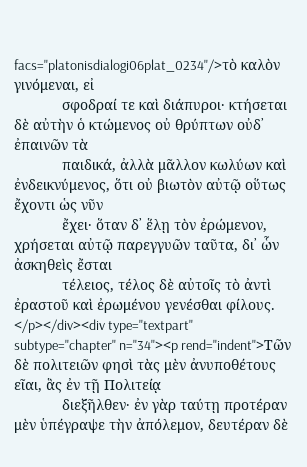facs="platonisdialogi06plat_0234"/>τὸ καλὸν γινόμεναι, εἰ
            σφοδραί τε καὶ διάπυροι· κτήσεται δὲ αὐτὴν ὁ κτώμενος οὐ θρύπτων οὐδ᾽ ἐπαινῶν τὰ
            παιδικά, ἀλλὰ μᾶλλον κωλύων καὶ ἐνδεικνύμενος, ὅτι οὐ βιωτὸν αὐτῷ οὕτως ἔχοντι ὡς νῦν
            ἔχει· ὅταν δ᾽ ἕλῃ τὸν ἐρώμενον, χρήσεται αὐτῷ παρεγγυῶν ταῦτα, δι᾽ ὧν ἀσκηθεὶς ἔσται
            τέλειος, τέλος δὲ αὐτοῖς τὸ ἀντὶ ἐραστοῦ καὶ ἐρωμένου γενέσθαι φίλους. </p></div><div type="textpart" subtype="chapter" n="34"><p rend="indent">Τῶν δὲ πολιτειῶν φησὶ τὰς μὲν ἀνυποθέτους εῖαι, ἃς ἐν τῇ Πολιτείᾳ
            διεξῆλθεν· ἐν γὰρ ταύτῃ προτέραν μὲν ὑπέγραψε τὴν ἀπόλεμον, δευτέραν δὲ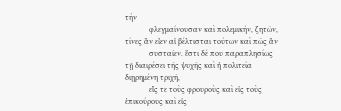τὴν
            φλεγμαίνουσαν καὶ πολεμικήν, ζητῶν, τίνες ἂν εἶεν αἱ βέλτισται τούτων καὶ πῶς ἂν
            συσταῖεν. ἔστι δέ που παραπλησίως τῇ διαιρέσει τῆς ψυχῆς καὶ ἡ πολιτεία διῃρημένη τριχῆ,
            εἴς τε τοὺς φρουροὺς καὶ εἰς τοὺς ἐπικούρους καὶ εἰς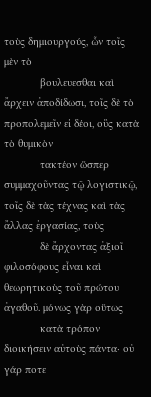τοὺς δημιουργούς, ὧν τοῖς μὲν τὸ
            βουλευεσθαι καὶ ἄρχειν ἀποδίδωσι, τοῖς δὲ τὸ προπολεμεῖν εἰ δέοι, οὓς κατὰ τὸ θυμικὸν
            τακτέον ὥσπερ συμμαχοῦντας τῷ λογιστικῷ, τοῖς δὲ τὰς τέχνας καὶ τὰς ἄλλας ἐργασίας, τοὺς
            δὲ ἄρχοντας ἀξιοῖ φιλοσόφους εἶναι καὶ θεωρητικοὺς τοῦ πρώτου ἀγαθοῦ. μόνως γὰρ οὕτως
            κατὰ τρόπον διοικήσειν αὐτοὺς πάντα· οὐ γάρ ποτε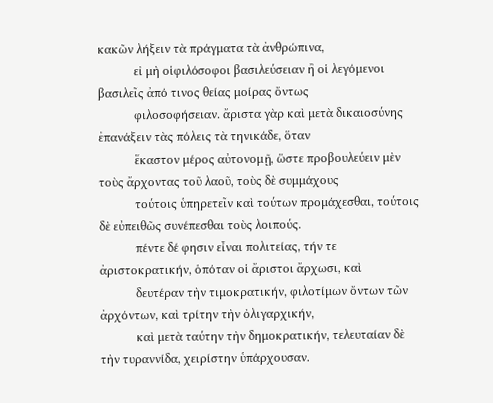κακῶν λήξειν τὰ πράγματα τὰ ἀνθρώπινα,
            εἰ μὴ οἱφιλόσοφοι βασιλεύσειαν ἢ οἱ λεγόμενοι βασιλεῖς ἀπό τινος θείας μοίρας ὄντως
            φιλοσοφήσειαν. ἄριστα γὰρ καὶ μετὰ δικαιοσύνης ἐπανάξειν τὰς πόλεις τὰ τηνικάδε, ὅταν
            ἕκαστον μέρος αὐτονομῇ, ὥστε προβουλεύειν μὲν τοὺς ἄρχοντας τοῦ λαοῦ, τοὺς δὲ συμμάχους
            τούτοις ὑπηρετεῖν καὶ τούτων προμάχεσθαι, τούτοις δὲ εὐπειθῶς συνέπεσθαι τοὺς λοιπούς.
            πέντε δέ φησιν εἶναι πολιτείας, τήν τε ἀριστοκρατικήν, ὁπόταν οἱ ἄριστοι ἄρχωσι, καὶ
            δευτέραν τὴν τιμοκρατικήν, φιλοτίμων ὄντων τῶν ἀρχόντων, καὶ τρίτην τὴν ὀλιγαρχικήν,
            καὶ μετὰ ταύτην τὴν δημοκρατικήν, τελευταίαν δὲ τὴν τυραννίδα, χειρίστην ὑπάρχουσαν.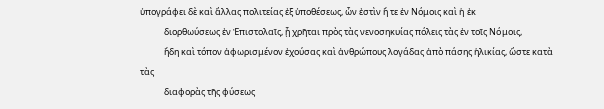ὑπογράφει δὲ καὶ ἄλλας πολιτείας ἐξ ὑποθέσεως, ὧν ἐστὶν ἥ τε ἐν Νόμοις καὶ ἡ ἐκ
            διορθωύσεως ἐν Ἐπιστολαῖς, ᾗ χρῆται πρὸς τὰς νενοσηκυίας πόλεις τὰς ἐν τοῖς Νόμοις,
            ἤδη καὶ τόπον ἀφωρισμένον ἐχούσας καὶ ἀνθρώπους λογάδας ἀπὸ πάσης ἡλικίας, ὥστε κατὰ τὰς
            διαφορὰς τῆς φύσεως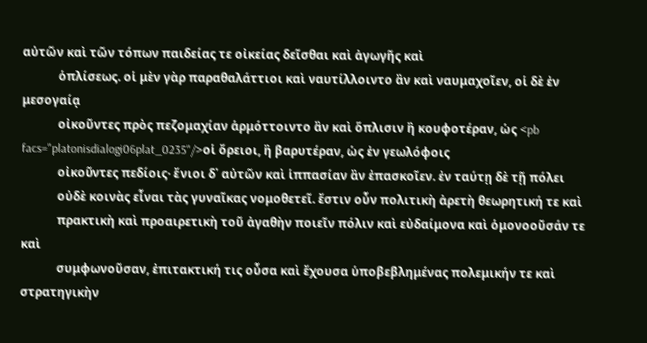αὐτῶν καὶ τῶν τόπων παιδείας τε οἰκείας δεῖσθαι καὶ ἀγωγῆς καὶ
            ὁπλίσεως. οἱ μὲν γὰρ παραθαλάττιοι καὶ ναυτίλλοιντο ἂν καὶ ναυμαχοῖεν, οἱ δὲ ἐν μεσογαίᾳ
            οἰκοῦντες πρὸς πεζομαχίαν ἁρμόττοιντο ἂν καὶ ὅπλισιν ἢ κουφοτέραν, ὡς <pb facs="platonisdialogi06plat_0235"/>οἱ ὄρειοι, ἢ βαρυτέραν, ὡς ἐν γεωλόφοις
            οἰκοῦντες πεδίοις· ἔνιοι δ᾽ αὐτῶν καὶ ἱππασίαν ἂν ἐπασκοῖεν. ἐν ταύτῃ δὲ τῇ πόλει
            οὐδὲ κοινὰς εἶναι τὰς γυναῖκας νομοθετεῖ. ἔστιν οὖν πολιτικὴ ἀρετὴ θεωρητική τε καὶ
            πρακτικὴ καὶ προαιρετικὴ τοῦ ἀγαθὴν ποιεῖν πόλιν καὶ εὐδαίμονα καὶ ὁμονοοῦσάν τε καὶ
            συμφωνοῦσαν, ἐπιτακτική τις οὖσα καὶ ἔχουσα ὑποβεβλημένας πολεμικήν τε καὶ στρατηγικὴν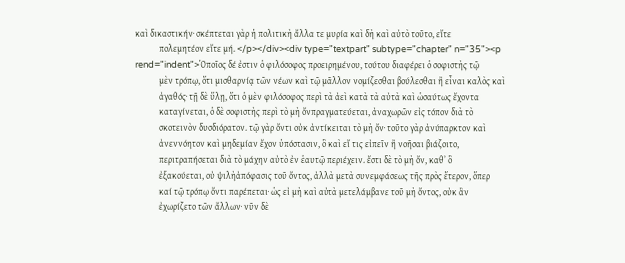καὶ δικαστικήν· σκέπτεται γὰρ ἡ πολιτικὴ ἄλλα τε μυρία καὶ δὴ καὶ αὐτὸ τοῦτο, εἴτε
            πολεμητέον εἴτε μή. </p></div><div type="textpart" subtype="chapter" n="35"><p rend="indent">Ὁποῖος δέ ἐστιν ὁ φιλόσοφος προειρημένου, τούτου διαφέρει ὁ σοφιστὴς τῷ
            μὲν τρόπῳ, ὅτι μισθαρνίᾳ τῶν νέων καὶ τῷ μᾶλλον νομίζεσθαι βούλεσθαι ἢ εἶναι καλὸς καὶ
            ἀγαθός· τῇ δὲ ὕλῃ, ὅτι ὁ μὲν φιλόσοφος περὶ τὰ ἀεὶ κατὰ τὰ αὐτὰ καὶ ὡσαύτως ἔχοντα
            καταγίνεται, ὁ δὲ σοφιστὴς περὶ τὸ μὴ ὄνπραγματεύεται, ἀναχωρῶν εἰς τόπον διὰ τὸ
            σκοτεινὸν δυσδιόρατον. τῷ γὰρ ὄντι οὐκ ἀντίκειται τὸ μὴ ὄν· τοῦτο γὰρ ἀνύπαρκτον καὶ
            ἀνεννόητον καὶ μηδεμίαν ἔχον ὑπόστασιν, ὃ καὶ εἴ τις εἰπεῖν ἢ νοῆσαι βιάζοιτο,
            περιτραπήσεται διὰ τὸ μάχην αὐτὸ ἐν ἑαυτῷ περιέχειν. ἔστι δὲ τὸ μὴ ὄν, καθ᾽ ὃ
            ἐξακούεται, οὐ ψιλὴἀπόφασις τοῦ ὄντος, ἀλλὰ μετὰ συνεμφάσεως τῆς πρὸς ἕτερον, ὅπερ
            καί τῷ τρόπῳ ὄντι παρέπεται· ὡς εἰ μὴ καὶ αὐτὰ μετελάμβανε τοῦ μὴ ὄντος, οὐκ ἂν
            ἐχωρίζετο τῶν ἄλλων· νῦν δὲ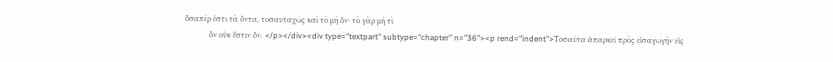ὅσαπέρ ἐστι τὰ ὄντα, τοσαυταχῶς καὶ τὸ μὴ ὄν· τὸ γὰρ μὴ τὶ
            ὂν οὐκ ἔστιν ὄν. </p></div><div type="textpart" subtype="chapter" n="36"><p rend="indent">Τοσαῦτα ἀπαρκεῖ πρὸς εἰσαγωγὴν εἰς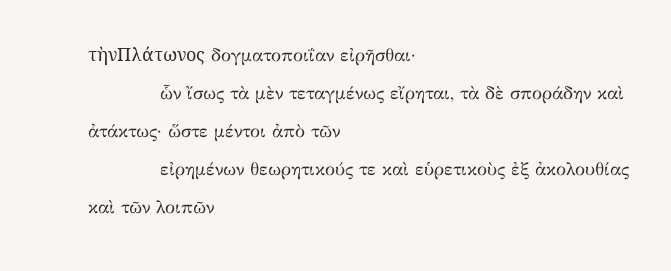τὴνΠλάτωνος δογματοποιΐαν εἰρῆσθαι·
            ὧν ἴσως τὰ μὲν τεταγμένως εἴρηται, τὰ δὲ σποράδην καὶ ἀτάκτως· ὥστε μέντοι ἀπὸ τῶν
            εἰρημένων θεωρητικούς τε καὶ εὑρετικοὺς ἐξ ἀκολουθίας καὶ τῶν λοιπῶν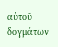αὐτοῦ δογμάτων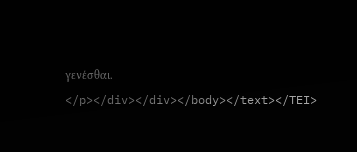γενέσθαι. </p></div></div></body></text></TEI>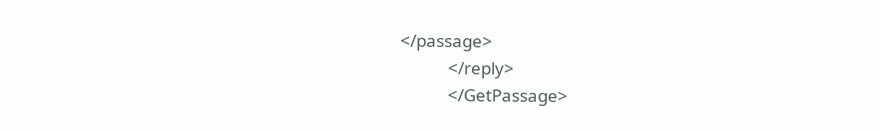</passage>
            </reply>
            </GetPassage>